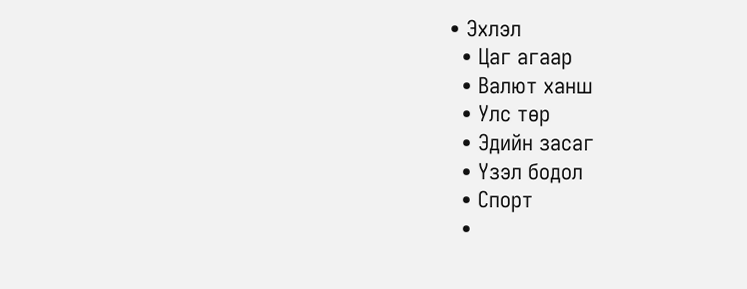• Эхлэл
  • Цаг агаар
  • Валют ханш
  • Улс төр
  • Эдийн засаг
  • Үзэл бодол
  • Спорт
  •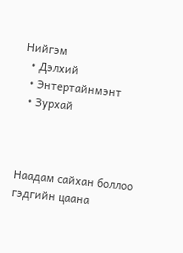Нийгэм
  • Дэлхий
  • Энтертайнмэнт
  • Зурхай



Наадам сайхан боллоо гэдгийн цаана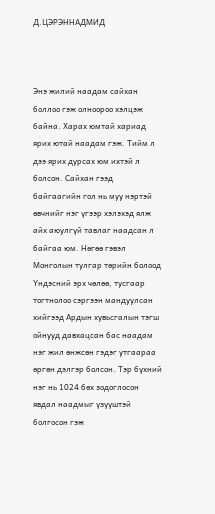Д.ЦЭРЭННАДМИД



Энэ жилий наадам сайхан боллоо гэж олноороо хэлцэж байна. Харах юмтай хариад ярих ютай наадам гэж. Тийм л дээ ярих дурсах юм ихтэй л болсон. Сайхан гээд байгаагийн гол нь муу нэртэй өвчнийг нэг үгээр хэлэхэд ялж айх аюулгүй тавлаг наадсан л байгаа юм. Нөгөө гэвэл Монголын тулгар төрийн болоод Үндэсний эрх чөлөө, тусгаар тогтнолоо сэргээн мандуулсан хийгээд Ардын хувьсгалын тэгш ойнууд давхацсан бас наадам нэг жил өнжсөн гэдэг утгаараа өргөн дэлгэр болсон. Тэр бүхний нэг нь 1024 бөх зодоглосон явдал наадмыг үзүүштэй болгосон гэж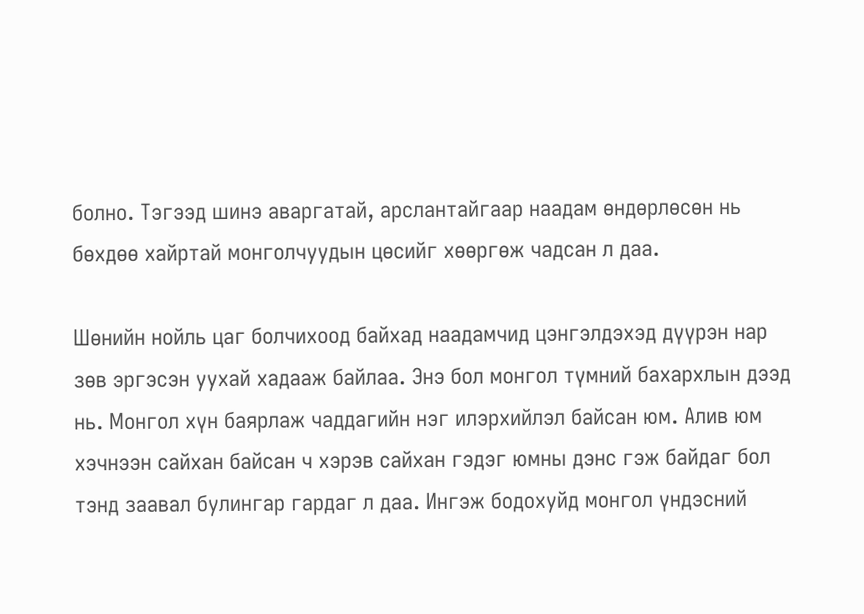болно. Тэгээд шинэ аваргатай, арслантайгаар наадам өндөрлөсөн нь бөхдөө хайртай монголчуудын цөсийг хөөргөж чадсан л даа.

Шөнийн нойль цаг болчихоод байхад наадамчид цэнгэлдэхэд дүүрэн нар зөв эргэсэн уухай хадааж байлаа. Энэ бол монгол түмний бахархлын дээд нь. Монгол хүн баярлаж чаддагийн нэг илэрхийлэл байсан юм. Алив юм хэчнээн сайхан байсан ч хэрэв сайхан гэдэг юмны дэнс гэж байдаг бол тэнд заавал булингар гардаг л даа. Ингэж бодохуйд монгол үндэсний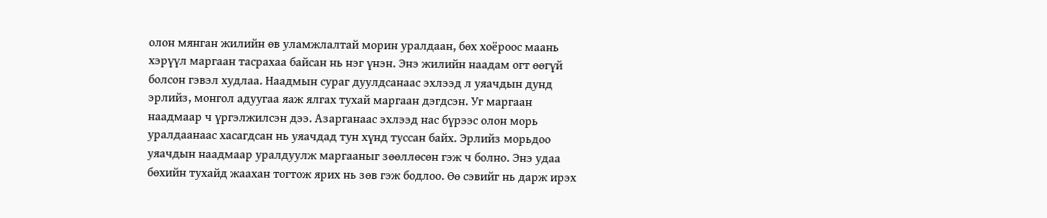олон мянган жилийн өв уламжлалтай морин уралдаан, бөх хоёроос маань хэрүүл маргаан тасрахаа байсан нь нэг үнэн. Энэ жилийн наадам огт өөгүй болсон гэвэл худлаа. Наадмын сураг дуулдсанаас эхлээд л уяачдын дунд эрлийз, монгол адуугаа яаж ялгах тухай маргаан дэгдсэн. Уг маргаан наадмаар ч үргэлжилсэн дээ. Азарганаас эхлээд нас бүрээс олон морь уралдаанаас хасагдсан нь уяачдад тун хүнд туссан байх. Эрлийз морьдоо уяачдын наадмаар уралдуулж маргааныг зөөллөсөн гэж ч болно. Энэ удаа бөхийн тухайд жаахан тогтож ярих нь зөв гэж бодлоо. Өө сэвийг нь дарж ирэх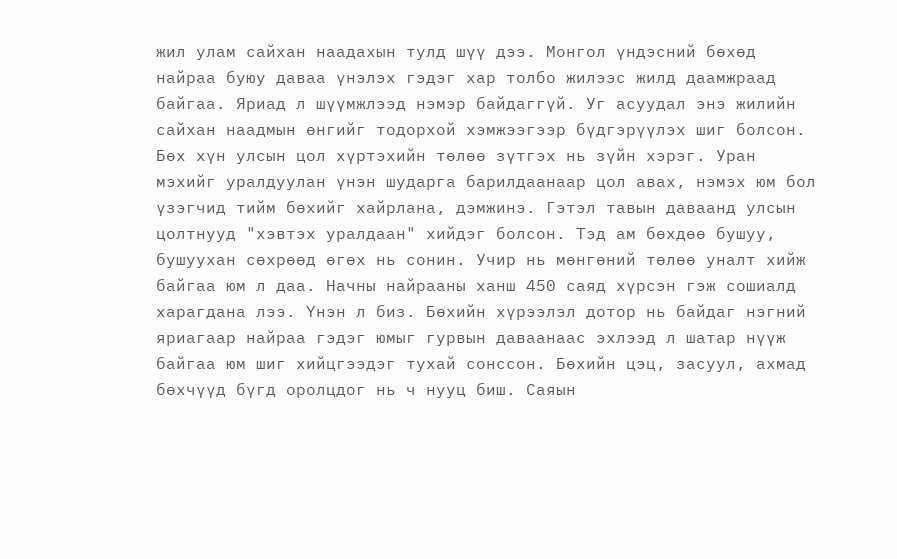жил улам сайхан наадахын тулд шүү дээ. Монгол үндэсний бөхөд найраа буюу даваа үнэлэх гэдэг хар толбо жилээс жилд даамжраад байгаа. Яриад л шүүмжлээд нэмэр байдаггүй. Уг асуудал энэ жилийн сайхан наадмын өнгийг тодорхой хэмжээгээр бүдгэрүүлэх шиг болсон. Бөх хүн улсын цол хүртэхийн төлөө зүтгэх нь зүйн хэрэг. Уран мэхийг уралдуулан үнэн шударга барилдаанаар цол авах, нэмэх юм бол үзэгчид тийм бөхийг хайрлана, дэмжинэ. Гэтэл тавын даваанд улсын цолтнууд "хэвтэх уралдаан" хийдэг болсон. Тэд ам бөхдөө бушуу, бушуухан сөхрөөд өгөх нь сонин. Учир нь мөнгөний төлөө уналт хийж байгаа юм л даа. Начны найрааны ханш 450 саяд хүрсэн гэж сошиалд харагдана лээ. Үнэн л биз. Бөхийн хүрээлэл дотор нь байдаг нэгний яриагаар найраа гэдэг юмыг гурвын даваанаас эхлээд л шатар нүүж байгаа юм шиг хийцгээдэг тухай сонссон. Бөхийн цэц, засуул, ахмад бөхчүүд бүгд оролцдог нь ч нууц биш. Саяын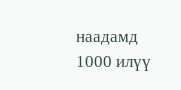наадамд 1000 илүү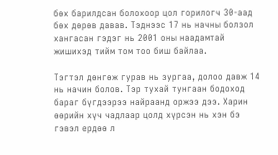бөх барилдсан болохоор цол горилогч 30-аад бөх дөрөв давав. Тэднээс 17 нь начны болзол хангасан гэдэг нь 2001 оны наадамтай жишихэд тийм том тоо биш байлаа.

Тэгтэл дөнгөж гурав нь зургаа, долоо давж 14 нь начин болов. Тэр тухай тунгаан бодоход бараг бүгдээрээ найраанд оржээ дээ. Харин өөрийн хүч чадлаар цолд хүрсэн нь хэн бэ гэвэл ердөө л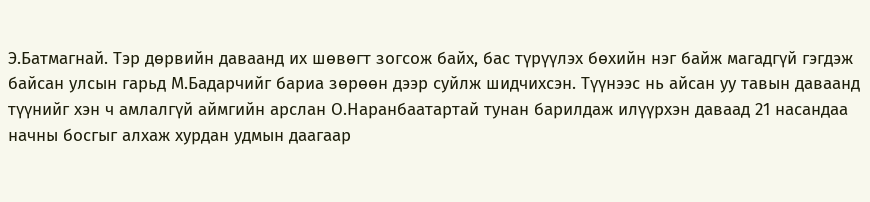Э.Батмагнай. Тэр дөрвийн даваанд их шөвөгт зогсож байх, бас түрүүлэх бөхийн нэг байж магадгүй гэгдэж байсан улсын гарьд М.Бадарчийг бариа зөрөөн дээр суйлж шидчихсэн. Түүнээс нь айсан уу тавын даваанд түүнийг хэн ч амлалгүй аймгийн арслан О.Наранбаатартай тунан барилдаж илүүрхэн даваад 21 насандаа начны босгыг алхаж хурдан удмын даагаар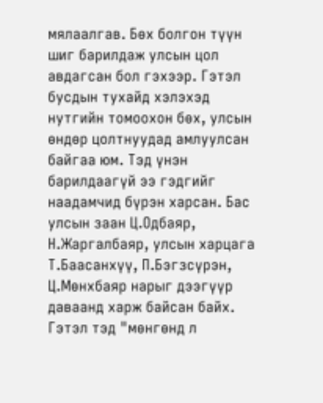мялаалгав. Бөх болгон түүн шиг барилдаж улсын цол авдагсан бол гэхээр. Гэтэл бусдын тухайд хэлэхэд нутгийн томоохон бөх, улсын өндөр цолтнуудад амлуулсан байгаа юм. Тэд үнэн барилдаагүй ээ гэдгийг наадамчид бүрэн харсан. Бас улсын заан Ц.Одбаяр, Н.Жаргалбаяр, улсын харцага Т.Баасанхүү, П.Бэгзсүрэн, Ц.Мөнхбаяр нарыг дээгүүр даваанд харж байсан байх. Гэтэл тэд "мөнгөнд л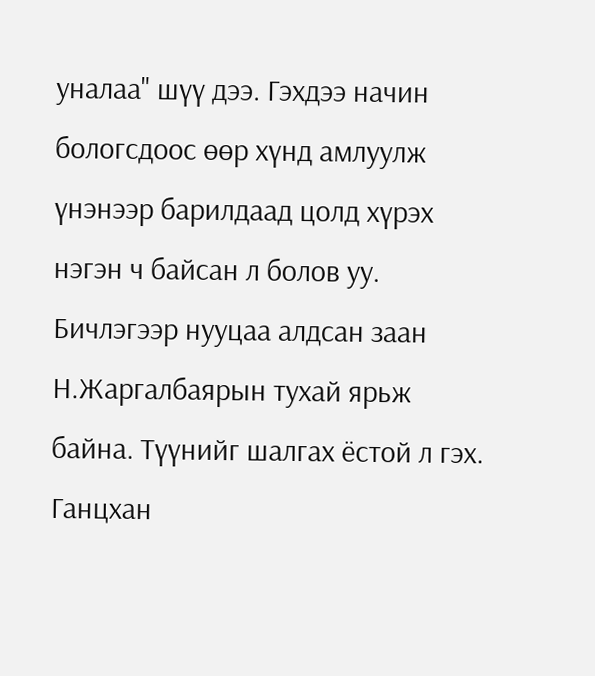уналаа" шүү дээ. Гэхдээ начин бологсдоос өөр хүнд амлуулж үнэнээр барилдаад цолд хүрэх нэгэн ч байсан л болов уу. Бичлэгээр нууцаа алдсан заан Н.Жаргалбаярын тухай ярьж байна. Түүнийг шалгах ёстой л гэх. Ганцхан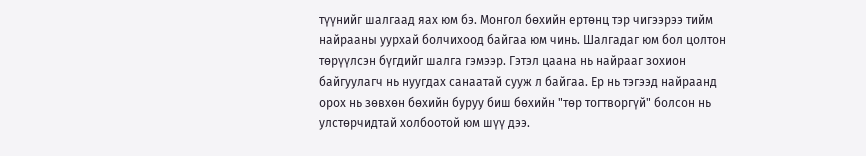түүнийг шалгаад яах юм бэ. Монгол бөхийн ертөнц тэр чигээрээ тийм найрааны уурхай болчихоод байгаа юм чинь. Шалгадаг юм бол цолтон төрүүлсэн бүгдийг шалга гэмээр. Гэтэл цаана нь найрааг зохион байгуулагч нь нуугдах санаатай сууж л байгаа. Ер нь тэгээд найраанд орох нь зөвхөн бөхийн буруу биш бөхийн "төр тогтворгүй" болсон нь улстөрчидтай холбоотой юм шүү дээ.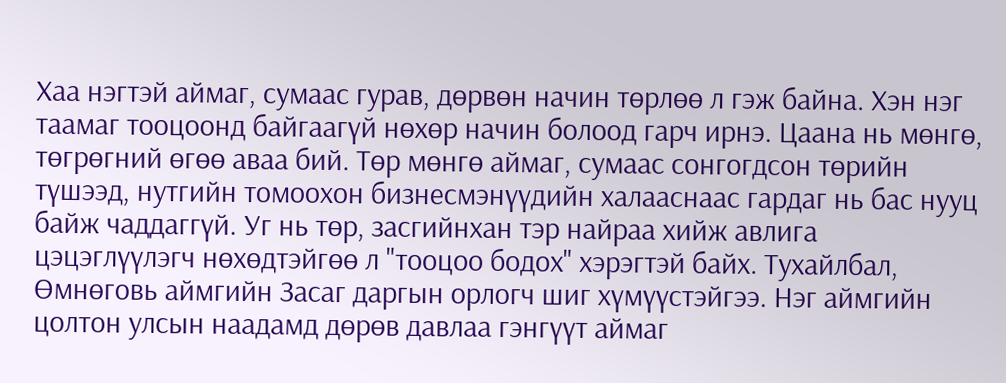Хаа нэгтэй аймаг, сумаас гурав, дөрвөн начин төрлөө л гэж байна. Хэн нэг таамаг тооцоонд байгаагүй нөхөр начин болоод гарч ирнэ. Цаана нь мөнгө, төгрөгний өгөө аваа бий. Төр мөнгө аймаг, сумаас сонгогдсон төрийн түшээд, нутгийн томоохон бизнесмэнүүдийн халааснаас гардаг нь бас нууц байж чаддаггүй. Уг нь төр, засгийнхан тэр найраа хийж авлига цэцэглүүлэгч нөхөдтэйгөө л "тооцоо бодох" хэрэгтэй байх. Тухайлбал, Өмнөговь аймгийн Засаг даргын орлогч шиг хүмүүстэйгээ. Нэг аймгийн цолтон улсын наадамд дөрөв давлаа гэнгүүт аймаг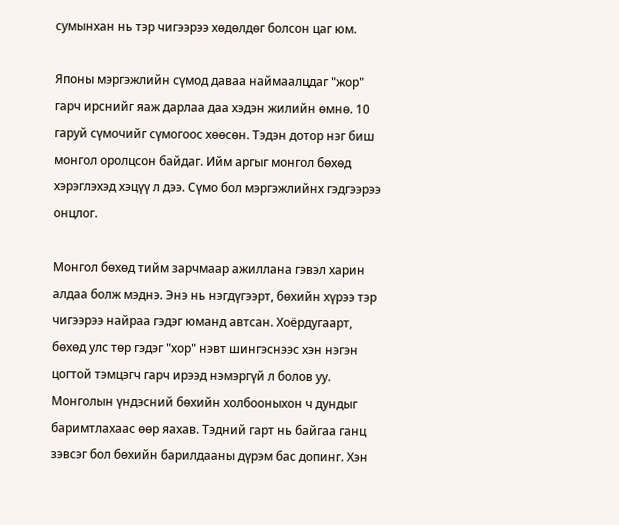сумынхан нь тэр чигээрээ хөдөлдөг болсон цаг юм.

Японы мэргэжлийн сүмод даваа наймаалцдаг "жор" гарч ирснийг яаж дарлаа даа хэдэн жилийн өмнө. 10 гаруй сүмочийг сүмогоос хөөсөн. Тэдэн дотор нэг биш монгол оролцсон байдаг. Ийм аргыг монгол бөхөд хэрэглэхэд хэцүү л дээ. Сүмо бол мэргэжлийнх гэдгээрээ онцлог.

Монгол бөхөд тийм зарчмаар ажиллана гэвэл харин алдаа болж мэднэ. Энэ нь нэгдүгээрт, бөхийн хүрээ тэр чигээрээ найраа гэдэг юманд автсан. Хоёрдугаарт, бөхөд улс төр гэдэг "хор" нэвт шингэснээс хэн нэгэн цогтой тэмцэгч гарч ирээд нэмэргүй л болов уу. Монголын үндэсний бөхийн холбооныхон ч дундыг баримтлахаас өөр яахав. Тэдний гарт нь байгаа ганц зэвсэг бол бөхийн барилдааны дүрэм бас допинг. Хэн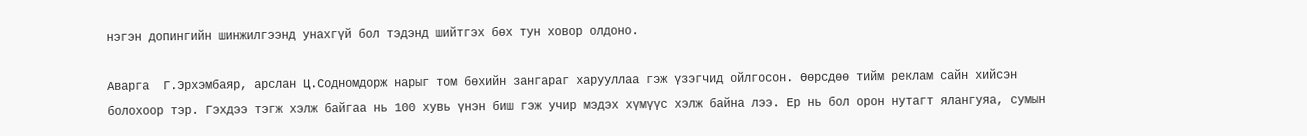нэгэн допингийн шинжилгээнд унахгүй бол тэдэнд шийтгэх бөх тун ховор олдоно.

Аварга  Г.Эрхэмбаяр, арслан Ц.Содномдорж нарыг том бөхийн зангараг харууллаа гэж үзэгчид ойлгосон. Өөрсдөө тийм реклам сайн хийсэн болохоор тэр. Гэхдээ тэгж хэлж байгаа нь 100 хувь үнэн биш гэж учир мэдэх хүмүүс хэлж байна лээ. Ер нь бол орон нутагт ялангуяа, сумын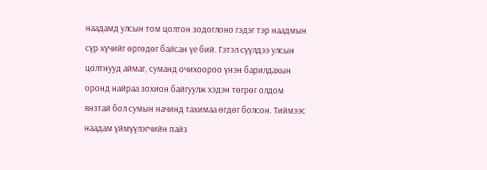наадамд улсын том цолтон зодоглоно гэдэг тэр наадмын сүр хүчийг өргөдөг байсан үе бий. Гэтэл сүүлдээ улсын цолтнууд аймаг, суманд очихоороо үнэн барилдахын оронд найраа зохион байгуулж хэдэн төгрөг олдом янзтай бол сумын начинд тахимаа өгдөг болсон. Тиймээс наадам үймүүлэгчийн пайз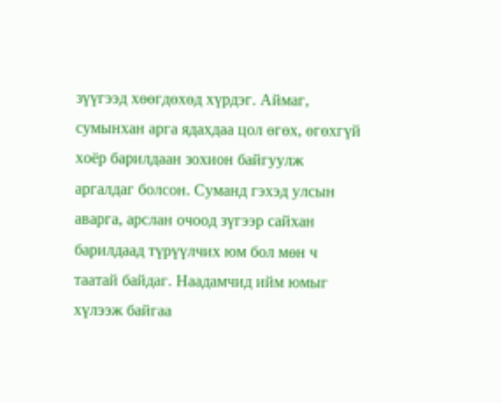зүүгээд хөөгдөхөд хүрдэг. Аймаг, сумынхан арга ядахдаа цол өгөх, өгөхгүй хоёр барилдаан зохион байгуулж аргалдаг болсон. Суманд гэхэд улсын аварга, арслан очоод зүгээр сайхан барилдаад түрүүлчих юм бол мөн ч таатай байдаг. Наадамчид ийм юмыг хүлээж байгаа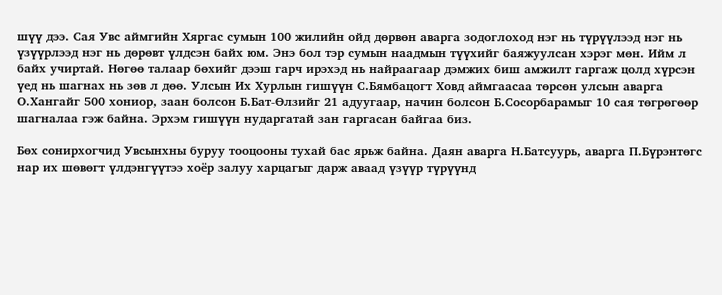шүү дээ. Сая Увс аймгийн Хяргас сумын 100 жилийн ойд дөрвөн аварга зодоглоход нэг нь түрүүлээд нэг нь үзүүрлээд нэг нь дөрөвт үлдсэн байх юм. Энэ бол тэр сумын наадмын түүхийг баяжуулсан хэрэг мөн. Ийм л байх учиртай. Нөгөө талаар бөхийг дээш гарч ирэхэд нь найраагаар дэмжих биш амжилт гаргаж цолд хүрсэн үед нь шагнах нь зөв л дөө. Улсын Их Хурлын гишүүн С.Бямбацогт Ховд аймгаасаа төрсөн улсын аварга О.Хангайг 500 хониор, заан болсон Б.Бат-Өлзийг 21 адуугаар, начин болсон Б.Сосорбарамыг 10 сая төгрөгөөр шагналаа гэж байна. Эрхэм гишүүн нударгатай зан гаргасан байгаа биз.

Бөх сонирхогчид Увсынхны буруу тооцооны тухай бас ярьж байна. Даян аварга Н.Батсуурь, аварга П.Бүрэнтөгс нар их шөвөгт үлдэнгүүтээ хоёр залуу харцагыг дарж аваад үзүүр түрүүнд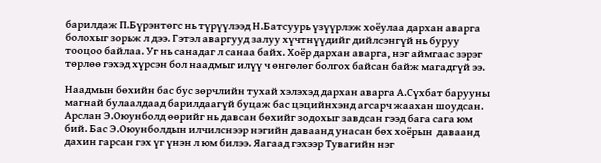барилдаж П.Бүрэнтөгс нь түрүүлээд Н.Батсуурь үзүүрлэж хоёулаа дархан аварга болохыг зорьж л дээ. Гэтэл аваргууд залуу хүчтнүүдийг дийлсэнгүй нь буруу тооцоо байлаа. Уг нь санадаг л санаа байх. Хоёр дархан аварга, нэг аймгаас зэрэг төрлөө гэхэд хүрсэн бол наадмыг илүү ч өнгөлөг болгох байсан байж магадгүй ээ.

Наадмын бөхийн бас бус зөрчлийн тухай хэлэхэд дархан аварга А.Сүхбат барууны магнай булаалдаад барилдаагүй буцаж бас цэцийнхэнд агсарч жаахан шоудсан. Арслан Э.Оюунболд өөрийг нь давсан бөхийг зодохыг завдсан гээд бага сага юм бий. Бас Э.Оюунболдын илчилснээр нэгийн даваанд унасан бөх хоёрын  даваанд дахин гарсан гэх үг үнэн л юм билээ. Яагаад гэхээр Тувагийн нэг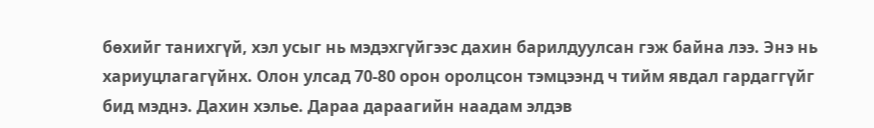бөхийг танихгүй, хэл усыг нь мэдэхгүйгээс дахин барилдуулсан гэж байна лээ. Энэ нь хариуцлагагүйнх. Олон улсад 70-80 орон оролцсон тэмцээнд ч тийм явдал гардаггүйг бид мэднэ. Дахин хэлье. Дараа дараагийн наадам элдэв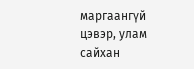маргаангүй цэвэр, улам сайхан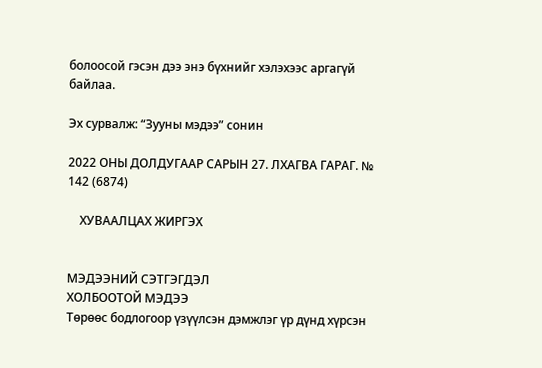болоосой гэсэн дээ энэ бүхнийг хэлэхээс аргагүй байлаа.

Эх сурвалж: “Зууны мэдээ” сонин

2022 ОНЫ ДОЛДУГААР САРЫН 27. ЛХАГВА ГАРАГ. № 142 (6874)

    ХУВААЛЦАХ ЖИРГЭХ


МЭДЭЭНИЙ СЭТГЭГДЭЛ
ХОЛБООТОЙ МЭДЭЭ
Төрөөс бодлогоор үзүүлсэн дэмжлэг үр дүнд хүрсэн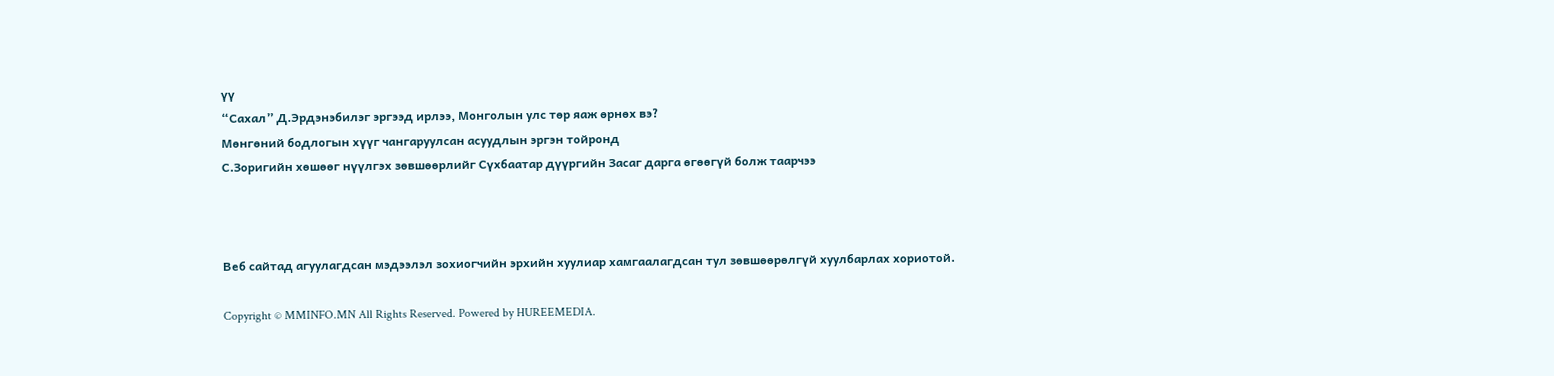үү
“Сахал” Д.Эрдэнэбилэг эргээд ирлээ, Монголын улс төр яаж өрнөх вэ?
Мөнгөний бодлогын хүүг чангаруулсан асуудлын эргэн тойронд
С.Зоригийн хөшөөг нүүлгэх зөвшөөрлийг Сүхбаатар дүүргийн Засаг дарга өгөөгүй болж таарчээ



Веб сайтад агуулагдсан мэдээлэл зохиогчийн эрхийн хуулиар хамгаалагдсан тул зөвшөөрөлгүй хуулбарлах хориотой.

Copyright © MMINFO.MN All Rights Reserved. Powered by HUREEMEDIA.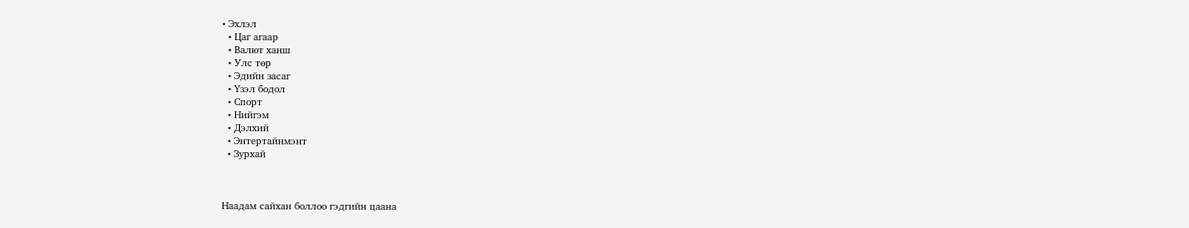• Эхлэл
  • Цаг агаар
  • Валют ханш
  • Улс төр
  • Эдийн засаг
  • Үзэл бодол
  • Спорт
  • Нийгэм
  • Дэлхий
  • Энтертайнмэнт
  • Зурхай



Наадам сайхан боллоо гэдгийн цаана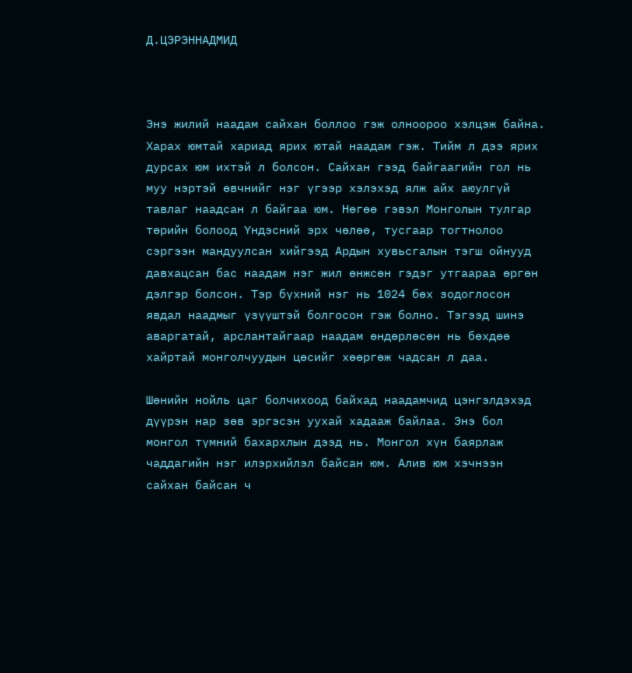Д.ЦЭРЭННАДМИД



Энэ жилий наадам сайхан боллоо гэж олноороо хэлцэж байна. Харах юмтай хариад ярих ютай наадам гэж. Тийм л дээ ярих дурсах юм ихтэй л болсон. Сайхан гээд байгаагийн гол нь муу нэртэй өвчнийг нэг үгээр хэлэхэд ялж айх аюулгүй тавлаг наадсан л байгаа юм. Нөгөө гэвэл Монголын тулгар төрийн болоод Үндэсний эрх чөлөө, тусгаар тогтнолоо сэргээн мандуулсан хийгээд Ардын хувьсгалын тэгш ойнууд давхацсан бас наадам нэг жил өнжсөн гэдэг утгаараа өргөн дэлгэр болсон. Тэр бүхний нэг нь 1024 бөх зодоглосон явдал наадмыг үзүүштэй болгосон гэж болно. Тэгээд шинэ аваргатай, арслантайгаар наадам өндөрлөсөн нь бөхдөө хайртай монголчуудын цөсийг хөөргөж чадсан л даа.

Шөнийн нойль цаг болчихоод байхад наадамчид цэнгэлдэхэд дүүрэн нар зөв эргэсэн уухай хадааж байлаа. Энэ бол монгол түмний бахархлын дээд нь. Монгол хүн баярлаж чаддагийн нэг илэрхийлэл байсан юм. Алив юм хэчнээн сайхан байсан ч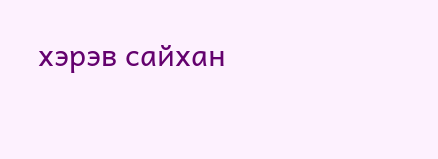хэрэв сайхан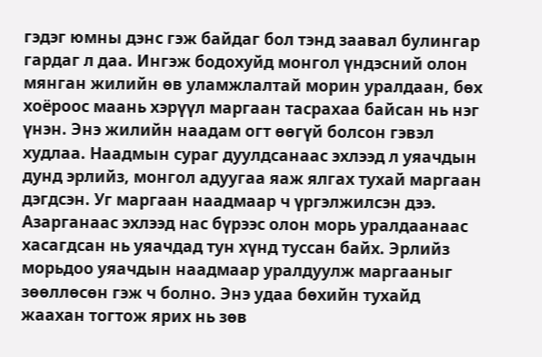гэдэг юмны дэнс гэж байдаг бол тэнд заавал булингар гардаг л даа. Ингэж бодохуйд монгол үндэсний олон мянган жилийн өв уламжлалтай морин уралдаан, бөх хоёроос маань хэрүүл маргаан тасрахаа байсан нь нэг үнэн. Энэ жилийн наадам огт өөгүй болсон гэвэл худлаа. Наадмын сураг дуулдсанаас эхлээд л уяачдын дунд эрлийз, монгол адуугаа яаж ялгах тухай маргаан дэгдсэн. Уг маргаан наадмаар ч үргэлжилсэн дээ. Азарганаас эхлээд нас бүрээс олон морь уралдаанаас хасагдсан нь уяачдад тун хүнд туссан байх. Эрлийз морьдоо уяачдын наадмаар уралдуулж маргааныг зөөллөсөн гэж ч болно. Энэ удаа бөхийн тухайд жаахан тогтож ярих нь зөв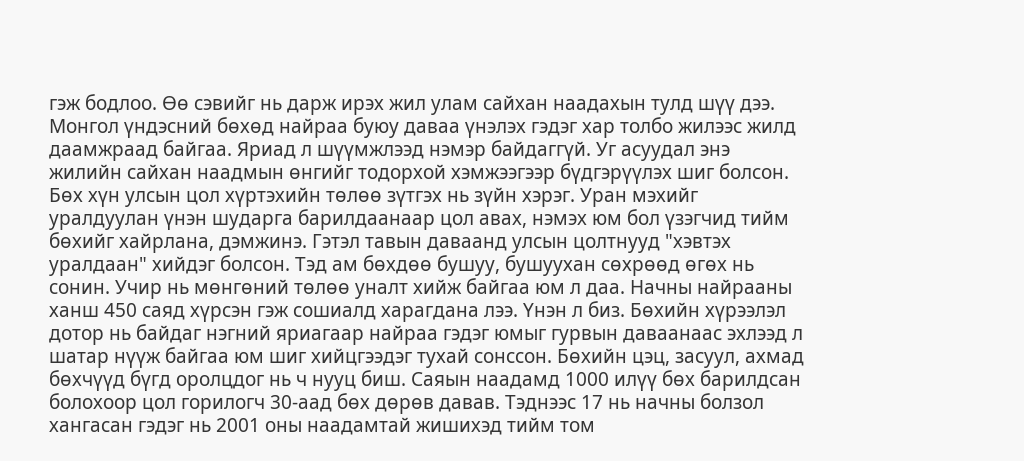гэж бодлоо. Өө сэвийг нь дарж ирэх жил улам сайхан наадахын тулд шүү дээ. Монгол үндэсний бөхөд найраа буюу даваа үнэлэх гэдэг хар толбо жилээс жилд даамжраад байгаа. Яриад л шүүмжлээд нэмэр байдаггүй. Уг асуудал энэ жилийн сайхан наадмын өнгийг тодорхой хэмжээгээр бүдгэрүүлэх шиг болсон. Бөх хүн улсын цол хүртэхийн төлөө зүтгэх нь зүйн хэрэг. Уран мэхийг уралдуулан үнэн шударга барилдаанаар цол авах, нэмэх юм бол үзэгчид тийм бөхийг хайрлана, дэмжинэ. Гэтэл тавын даваанд улсын цолтнууд "хэвтэх уралдаан" хийдэг болсон. Тэд ам бөхдөө бушуу, бушуухан сөхрөөд өгөх нь сонин. Учир нь мөнгөний төлөө уналт хийж байгаа юм л даа. Начны найрааны ханш 450 саяд хүрсэн гэж сошиалд харагдана лээ. Үнэн л биз. Бөхийн хүрээлэл дотор нь байдаг нэгний яриагаар найраа гэдэг юмыг гурвын даваанаас эхлээд л шатар нүүж байгаа юм шиг хийцгээдэг тухай сонссон. Бөхийн цэц, засуул, ахмад бөхчүүд бүгд оролцдог нь ч нууц биш. Саяын наадамд 1000 илүү бөх барилдсан болохоор цол горилогч 30-аад бөх дөрөв давав. Тэднээс 17 нь начны болзол хангасан гэдэг нь 2001 оны наадамтай жишихэд тийм том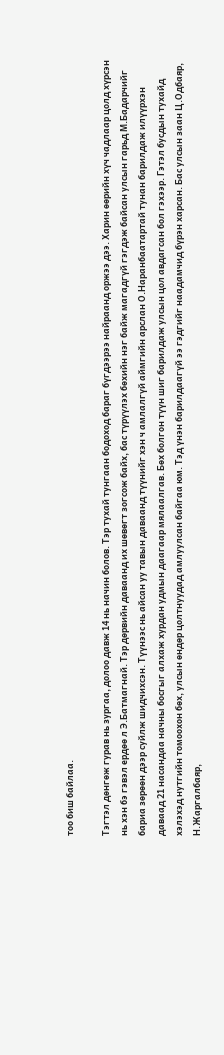тоо биш байлаа.

Тэгтэл дөнгөж гурав нь зургаа, долоо давж 14 нь начин болов. Тэр тухай тунгаан бодоход бараг бүгдээрээ найраанд оржээ дээ. Харин өөрийн хүч чадлаар цолд хүрсэн нь хэн бэ гэвэл ердөө л Э.Батмагнай. Тэр дөрвийн даваанд их шөвөгт зогсож байх, бас түрүүлэх бөхийн нэг байж магадгүй гэгдэж байсан улсын гарьд М.Бадарчийг бариа зөрөөн дээр суйлж шидчихсэн. Түүнээс нь айсан уу тавын даваанд түүнийг хэн ч амлалгүй аймгийн арслан О.Наранбаатартай тунан барилдаж илүүрхэн даваад 21 насандаа начны босгыг алхаж хурдан удмын даагаар мялаалгав. Бөх болгон түүн шиг барилдаж улсын цол авдагсан бол гэхээр. Гэтэл бусдын тухайд хэлэхэд нутгийн томоохон бөх, улсын өндөр цолтнуудад амлуулсан байгаа юм. Тэд үнэн барилдаагүй ээ гэдгийг наадамчид бүрэн харсан. Бас улсын заан Ц.Одбаяр, Н.Жаргалбаяр,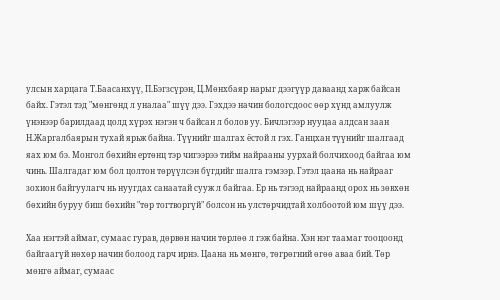улсын харцага Т.Баасанхүү, П.Бэгзсүрэн, Ц.Мөнхбаяр нарыг дээгүүр даваанд харж байсан байх. Гэтэл тэд "мөнгөнд л уналаа" шүү дээ. Гэхдээ начин бологсдоос өөр хүнд амлуулж үнэнээр барилдаад цолд хүрэх нэгэн ч байсан л болов уу. Бичлэгээр нууцаа алдсан заан Н.Жаргалбаярын тухай ярьж байна. Түүнийг шалгах ёстой л гэх. Ганцхан түүнийг шалгаад яах юм бэ. Монгол бөхийн ертөнц тэр чигээрээ тийм найрааны уурхай болчихоод байгаа юм чинь. Шалгадаг юм бол цолтон төрүүлсэн бүгдийг шалга гэмээр. Гэтэл цаана нь найрааг зохион байгуулагч нь нуугдах санаатай сууж л байгаа. Ер нь тэгээд найраанд орох нь зөвхөн бөхийн буруу биш бөхийн "төр тогтворгүй" болсон нь улстөрчидтай холбоотой юм шүү дээ.

Хаа нэгтэй аймаг, сумаас гурав, дөрвөн начин төрлөө л гэж байна. Хэн нэг таамаг тооцоонд байгаагүй нөхөр начин болоод гарч ирнэ. Цаана нь мөнгө, төгрөгний өгөө аваа бий. Төр мөнгө аймаг, сумаас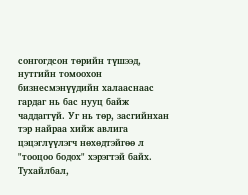сонгогдсон төрийн түшээд, нутгийн томоохон бизнесмэнүүдийн халааснаас гардаг нь бас нууц байж чаддаггүй. Уг нь төр, засгийнхан тэр найраа хийж авлига цэцэглүүлэгч нөхөдтэйгөө л "тооцоо бодох" хэрэгтэй байх. Тухайлбал,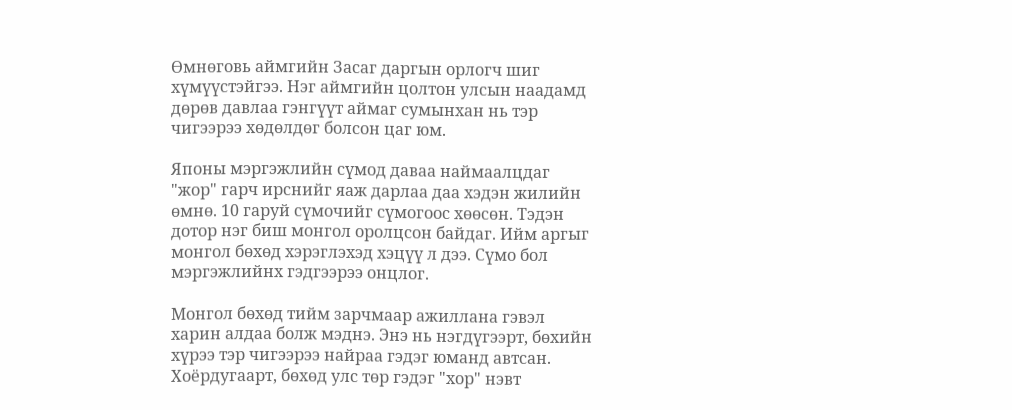Өмнөговь аймгийн Засаг даргын орлогч шиг хүмүүстэйгээ. Нэг аймгийн цолтон улсын наадамд дөрөв давлаа гэнгүүт аймаг сумынхан нь тэр чигээрээ хөдөлдөг болсон цаг юм.

Японы мэргэжлийн сүмод даваа наймаалцдаг "жор" гарч ирснийг яаж дарлаа даа хэдэн жилийн өмнө. 10 гаруй сүмочийг сүмогоос хөөсөн. Тэдэн дотор нэг биш монгол оролцсон байдаг. Ийм аргыг монгол бөхөд хэрэглэхэд хэцүү л дээ. Сүмо бол мэргэжлийнх гэдгээрээ онцлог.

Монгол бөхөд тийм зарчмаар ажиллана гэвэл харин алдаа болж мэднэ. Энэ нь нэгдүгээрт, бөхийн хүрээ тэр чигээрээ найраа гэдэг юманд автсан. Хоёрдугаарт, бөхөд улс төр гэдэг "хор" нэвт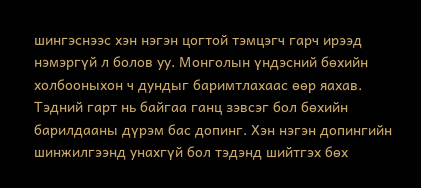шингэснээс хэн нэгэн цогтой тэмцэгч гарч ирээд нэмэргүй л болов уу. Монголын үндэсний бөхийн холбооныхон ч дундыг баримтлахаас өөр яахав. Тэдний гарт нь байгаа ганц зэвсэг бол бөхийн барилдааны дүрэм бас допинг. Хэн нэгэн допингийн шинжилгээнд унахгүй бол тэдэнд шийтгэх бөх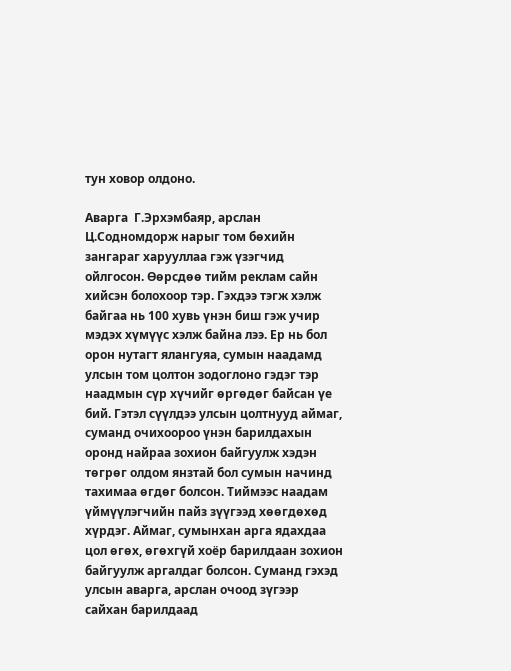тун ховор олдоно.

Аварга  Г.Эрхэмбаяр, арслан Ц.Содномдорж нарыг том бөхийн зангараг харууллаа гэж үзэгчид ойлгосон. Өөрсдөө тийм реклам сайн хийсэн болохоор тэр. Гэхдээ тэгж хэлж байгаа нь 100 хувь үнэн биш гэж учир мэдэх хүмүүс хэлж байна лээ. Ер нь бол орон нутагт ялангуяа, сумын наадамд улсын том цолтон зодоглоно гэдэг тэр наадмын сүр хүчийг өргөдөг байсан үе бий. Гэтэл сүүлдээ улсын цолтнууд аймаг, суманд очихоороо үнэн барилдахын оронд найраа зохион байгуулж хэдэн төгрөг олдом янзтай бол сумын начинд тахимаа өгдөг болсон. Тиймээс наадам үймүүлэгчийн пайз зүүгээд хөөгдөхөд хүрдэг. Аймаг, сумынхан арга ядахдаа цол өгөх, өгөхгүй хоёр барилдаан зохион байгуулж аргалдаг болсон. Суманд гэхэд улсын аварга, арслан очоод зүгээр сайхан барилдаад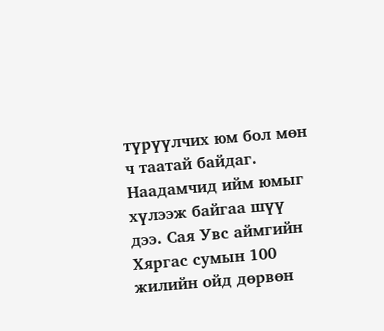түрүүлчих юм бол мөн ч таатай байдаг. Наадамчид ийм юмыг хүлээж байгаа шүү дээ. Сая Увс аймгийн Хяргас сумын 100 жилийн ойд дөрвөн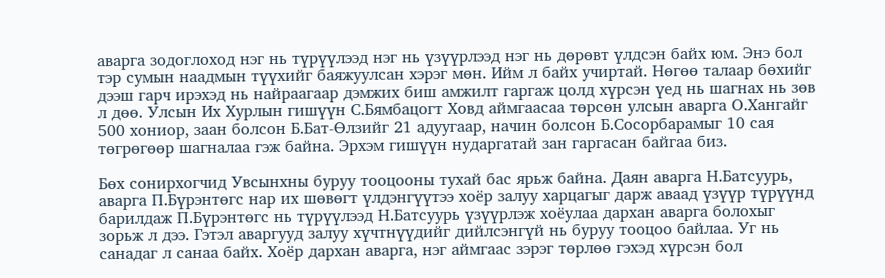аварга зодоглоход нэг нь түрүүлээд нэг нь үзүүрлээд нэг нь дөрөвт үлдсэн байх юм. Энэ бол тэр сумын наадмын түүхийг баяжуулсан хэрэг мөн. Ийм л байх учиртай. Нөгөө талаар бөхийг дээш гарч ирэхэд нь найраагаар дэмжих биш амжилт гаргаж цолд хүрсэн үед нь шагнах нь зөв л дөө. Улсын Их Хурлын гишүүн С.Бямбацогт Ховд аймгаасаа төрсөн улсын аварга О.Хангайг 500 хониор, заан болсон Б.Бат-Өлзийг 21 адуугаар, начин болсон Б.Сосорбарамыг 10 сая төгрөгөөр шагналаа гэж байна. Эрхэм гишүүн нударгатай зан гаргасан байгаа биз.

Бөх сонирхогчид Увсынхны буруу тооцооны тухай бас ярьж байна. Даян аварга Н.Батсуурь, аварга П.Бүрэнтөгс нар их шөвөгт үлдэнгүүтээ хоёр залуу харцагыг дарж аваад үзүүр түрүүнд барилдаж П.Бүрэнтөгс нь түрүүлээд Н.Батсуурь үзүүрлэж хоёулаа дархан аварга болохыг зорьж л дээ. Гэтэл аваргууд залуу хүчтнүүдийг дийлсэнгүй нь буруу тооцоо байлаа. Уг нь санадаг л санаа байх. Хоёр дархан аварга, нэг аймгаас зэрэг төрлөө гэхэд хүрсэн бол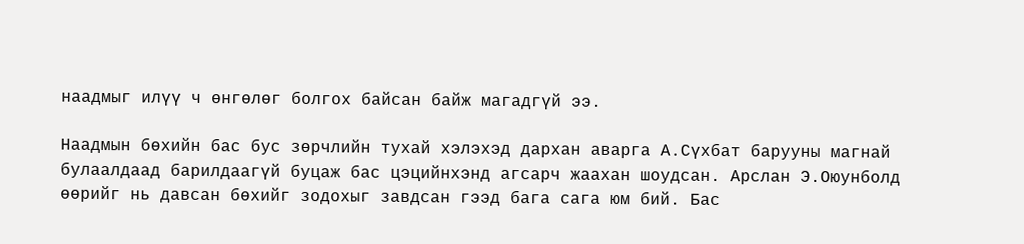наадмыг илүү ч өнгөлөг болгох байсан байж магадгүй ээ.

Наадмын бөхийн бас бус зөрчлийн тухай хэлэхэд дархан аварга А.Сүхбат барууны магнай булаалдаад барилдаагүй буцаж бас цэцийнхэнд агсарч жаахан шоудсан. Арслан Э.Оюунболд өөрийг нь давсан бөхийг зодохыг завдсан гээд бага сага юм бий. Бас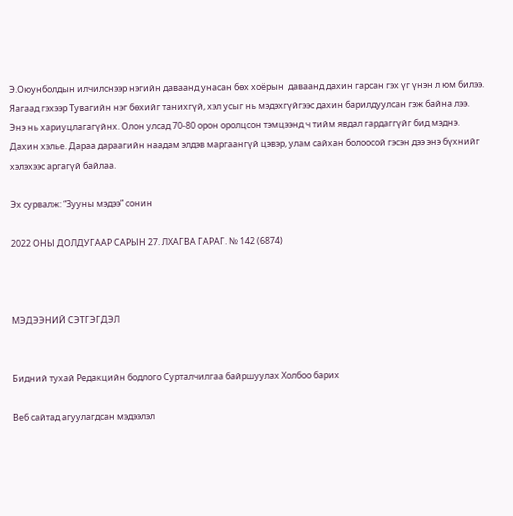Э.Оюунболдын илчилснээр нэгийн даваанд унасан бөх хоёрын  даваанд дахин гарсан гэх үг үнэн л юм билээ. Яагаад гэхээр Тувагийн нэг бөхийг танихгүй, хэл усыг нь мэдэхгүйгээс дахин барилдуулсан гэж байна лээ. Энэ нь хариуцлагагүйнх. Олон улсад 70-80 орон оролцсон тэмцээнд ч тийм явдал гардаггүйг бид мэднэ. Дахин хэлье. Дараа дараагийн наадам элдэв маргаангүй цэвэр, улам сайхан болоосой гэсэн дээ энэ бүхнийг хэлэхээс аргагүй байлаа.

Эх сурвалж: “Зууны мэдээ” сонин

2022 ОНЫ ДОЛДУГААР САРЫН 27. ЛХАГВА ГАРАГ. № 142 (6874)



МЭДЭЭНИЙ СЭТГЭГДЭЛ


Бидний тухай Редакцийн бодлого Сурталчилгаа байршуулах Холбоо барих

Веб сайтад агуулагдсан мэдээлэл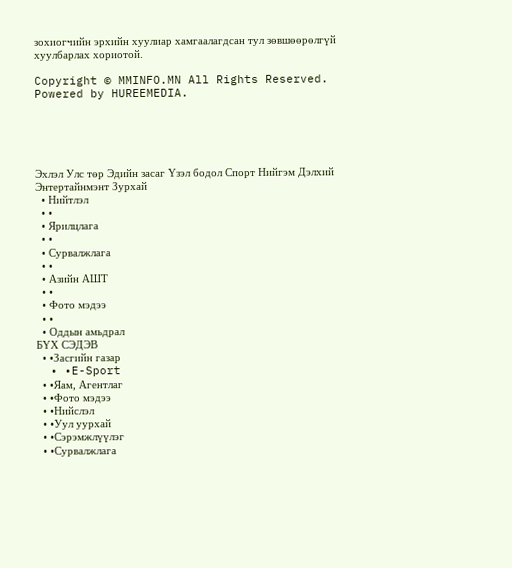зохиогчийн эрхийн хуулиар хамгаалагдсан тул зөвшөөрөлгүй хуулбарлах хориотой.

Copyright © MMINFO.MN All Rights Reserved. Powered by HUREEMEDIA.





Эхлэл Улс төр Эдийн засаг Үзэл бодол Спорт Нийгэм Дэлхий Энтертайнмэнт Зурхай
  • Нийтлэл
  • •
  • Ярилцлага
  • •
  • Сурвалжлага
  • •
  • Азийн АШТ
  • •
  • Фото мэдээ
  • •
  • Оддын амьдрал
БҮХ СЭДЭВ
  • •Засгийн газар
  • •E-Sport
  • •Яам, Агентлаг
  • •Фото мэдээ
  • •Нийслэл
  • •Уул уурхай
  • •Сэрэмжлүүлэг
  • •Сурвалжлага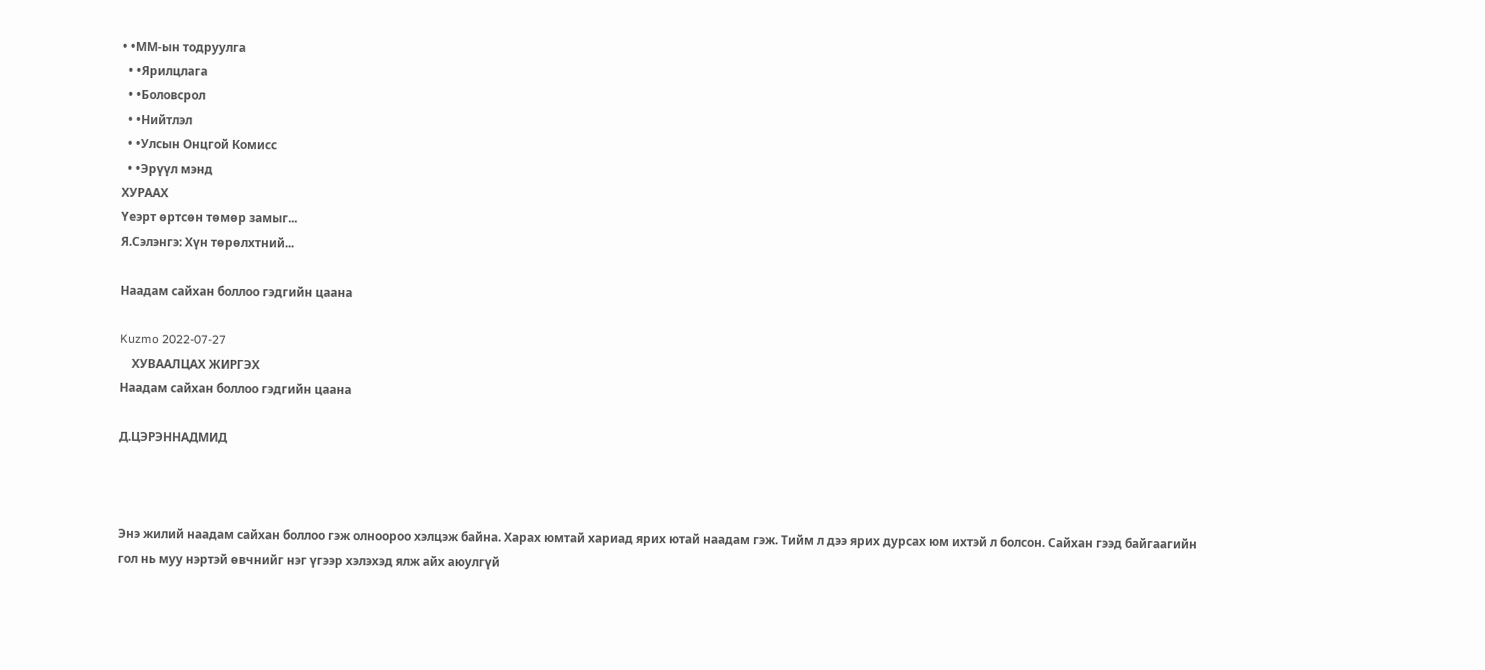• •ММ-ын тодруулга
  • •Ярилцлага
  • •Боловсрол
  • •Нийтлэл
  • •Улсын Онцгой Комисс
  • •Эрүүл мэнд
ХУРААХ
Үеэрт өртсөн төмөр замыг...
Я.Сэлэнгэ: Хүн төрөлхтний...

Наадам сайхан боллоо гэдгийн цаана

Kuzmo 2022-07-27
    ХУВААЛЦАХ ЖИРГЭХ
Наадам сайхан боллоо гэдгийн цаана

Д.ЦЭРЭННАДМИД



Энэ жилий наадам сайхан боллоо гэж олноороо хэлцэж байна. Харах юмтай хариад ярих ютай наадам гэж. Тийм л дээ ярих дурсах юм ихтэй л болсон. Сайхан гээд байгаагийн гол нь муу нэртэй өвчнийг нэг үгээр хэлэхэд ялж айх аюулгүй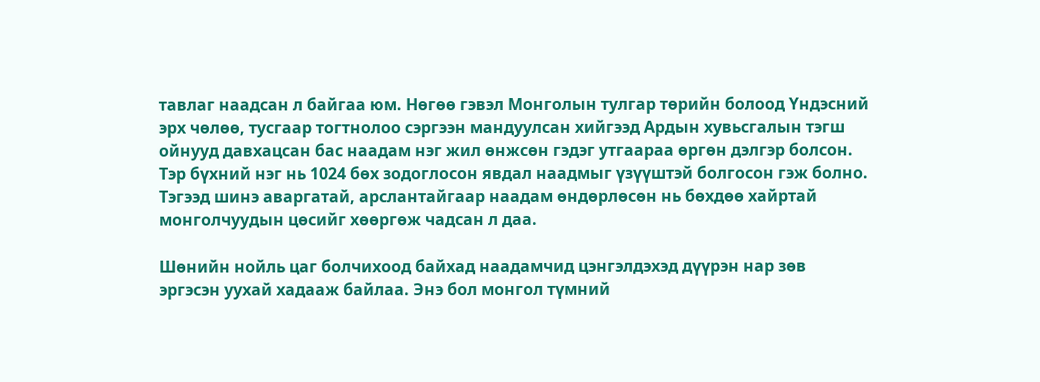тавлаг наадсан л байгаа юм. Нөгөө гэвэл Монголын тулгар төрийн болоод Үндэсний эрх чөлөө, тусгаар тогтнолоо сэргээн мандуулсан хийгээд Ардын хувьсгалын тэгш ойнууд давхацсан бас наадам нэг жил өнжсөн гэдэг утгаараа өргөн дэлгэр болсон. Тэр бүхний нэг нь 1024 бөх зодоглосон явдал наадмыг үзүүштэй болгосон гэж болно. Тэгээд шинэ аваргатай, арслантайгаар наадам өндөрлөсөн нь бөхдөө хайртай монголчуудын цөсийг хөөргөж чадсан л даа.

Шөнийн нойль цаг болчихоод байхад наадамчид цэнгэлдэхэд дүүрэн нар зөв эргэсэн уухай хадааж байлаа. Энэ бол монгол түмний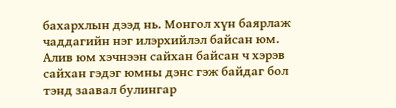бахархлын дээд нь. Монгол хүн баярлаж чаддагийн нэг илэрхийлэл байсан юм. Алив юм хэчнээн сайхан байсан ч хэрэв сайхан гэдэг юмны дэнс гэж байдаг бол тэнд заавал булингар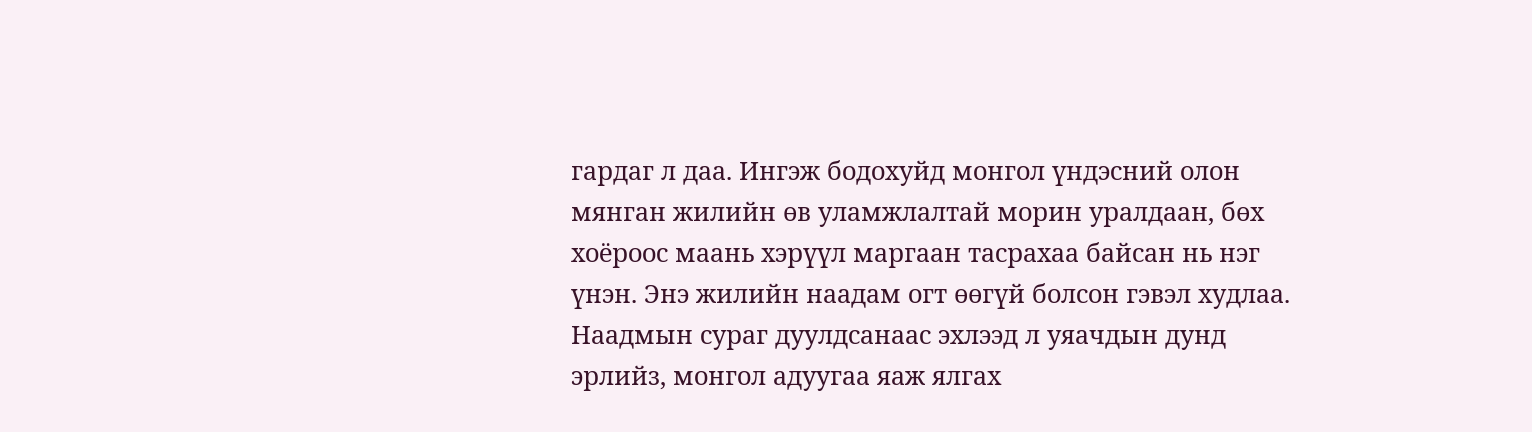гардаг л даа. Ингэж бодохуйд монгол үндэсний олон мянган жилийн өв уламжлалтай морин уралдаан, бөх хоёроос маань хэрүүл маргаан тасрахаа байсан нь нэг үнэн. Энэ жилийн наадам огт өөгүй болсон гэвэл худлаа. Наадмын сураг дуулдсанаас эхлээд л уяачдын дунд эрлийз, монгол адуугаа яаж ялгах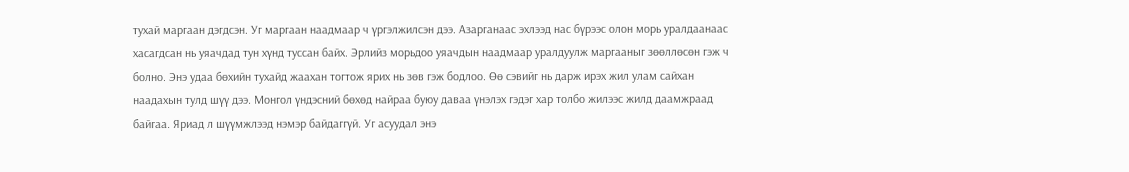тухай маргаан дэгдсэн. Уг маргаан наадмаар ч үргэлжилсэн дээ. Азарганаас эхлээд нас бүрээс олон морь уралдаанаас хасагдсан нь уяачдад тун хүнд туссан байх. Эрлийз морьдоо уяачдын наадмаар уралдуулж маргааныг зөөллөсөн гэж ч болно. Энэ удаа бөхийн тухайд жаахан тогтож ярих нь зөв гэж бодлоо. Өө сэвийг нь дарж ирэх жил улам сайхан наадахын тулд шүү дээ. Монгол үндэсний бөхөд найраа буюу даваа үнэлэх гэдэг хар толбо жилээс жилд даамжраад байгаа. Яриад л шүүмжлээд нэмэр байдаггүй. Уг асуудал энэ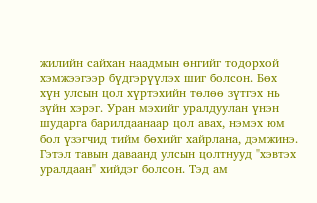жилийн сайхан наадмын өнгийг тодорхой хэмжээгээр бүдгэрүүлэх шиг болсон. Бөх хүн улсын цол хүртэхийн төлөө зүтгэх нь зүйн хэрэг. Уран мэхийг уралдуулан үнэн шударга барилдаанаар цол авах, нэмэх юм бол үзэгчид тийм бөхийг хайрлана, дэмжинэ. Гэтэл тавын даваанд улсын цолтнууд "хэвтэх уралдаан" хийдэг болсон. Тэд ам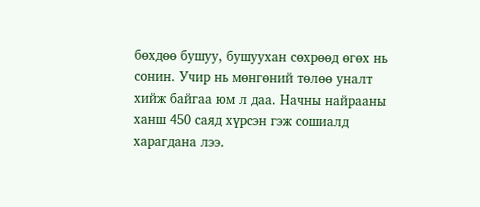бөхдөө бушуу, бушуухан сөхрөөд өгөх нь сонин. Учир нь мөнгөний төлөө уналт хийж байгаа юм л даа. Начны найрааны ханш 450 саяд хүрсэн гэж сошиалд харагдана лээ.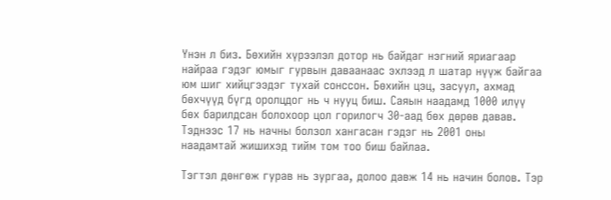Үнэн л биз. Бөхийн хүрээлэл дотор нь байдаг нэгний яриагаар найраа гэдэг юмыг гурвын даваанаас эхлээд л шатар нүүж байгаа юм шиг хийцгээдэг тухай сонссон. Бөхийн цэц, засуул, ахмад бөхчүүд бүгд оролцдог нь ч нууц биш. Саяын наадамд 1000 илүү бөх барилдсан болохоор цол горилогч 30-аад бөх дөрөв давав. Тэднээс 17 нь начны болзол хангасан гэдэг нь 2001 оны наадамтай жишихэд тийм том тоо биш байлаа.

Тэгтэл дөнгөж гурав нь зургаа, долоо давж 14 нь начин болов. Тэр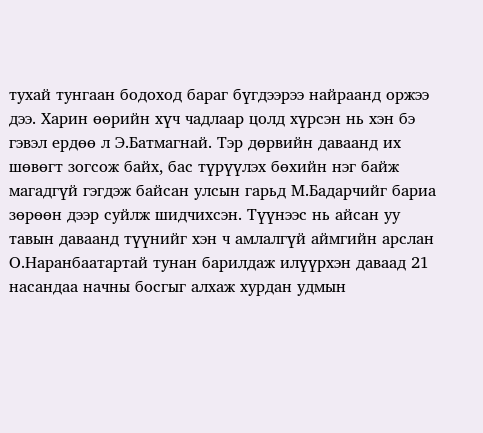тухай тунгаан бодоход бараг бүгдээрээ найраанд оржээ дээ. Харин өөрийн хүч чадлаар цолд хүрсэн нь хэн бэ гэвэл ердөө л Э.Батмагнай. Тэр дөрвийн даваанд их шөвөгт зогсож байх, бас түрүүлэх бөхийн нэг байж магадгүй гэгдэж байсан улсын гарьд М.Бадарчийг бариа зөрөөн дээр суйлж шидчихсэн. Түүнээс нь айсан уу тавын даваанд түүнийг хэн ч амлалгүй аймгийн арслан О.Наранбаатартай тунан барилдаж илүүрхэн даваад 21 насандаа начны босгыг алхаж хурдан удмын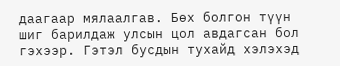даагаар мялаалгав. Бөх болгон түүн шиг барилдаж улсын цол авдагсан бол гэхээр. Гэтэл бусдын тухайд хэлэхэд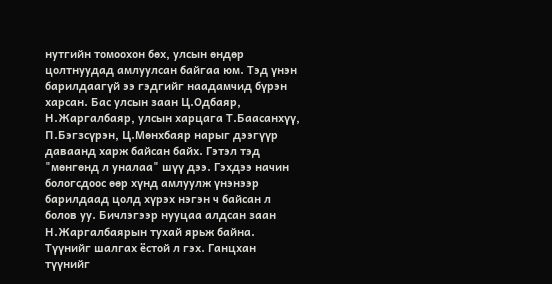нутгийн томоохон бөх, улсын өндөр цолтнуудад амлуулсан байгаа юм. Тэд үнэн барилдаагүй ээ гэдгийг наадамчид бүрэн харсан. Бас улсын заан Ц.Одбаяр, Н.Жаргалбаяр, улсын харцага Т.Баасанхүү, П.Бэгзсүрэн, Ц.Мөнхбаяр нарыг дээгүүр даваанд харж байсан байх. Гэтэл тэд "мөнгөнд л уналаа" шүү дээ. Гэхдээ начин бологсдоос өөр хүнд амлуулж үнэнээр барилдаад цолд хүрэх нэгэн ч байсан л болов уу. Бичлэгээр нууцаа алдсан заан Н.Жаргалбаярын тухай ярьж байна. Түүнийг шалгах ёстой л гэх. Ганцхан түүнийг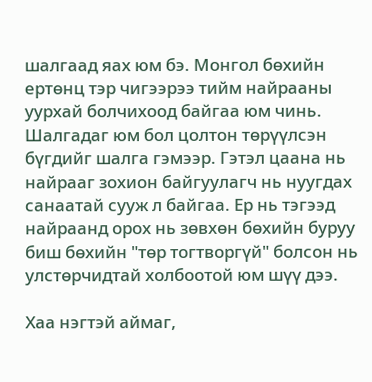шалгаад яах юм бэ. Монгол бөхийн ертөнц тэр чигээрээ тийм найрааны уурхай болчихоод байгаа юм чинь. Шалгадаг юм бол цолтон төрүүлсэн бүгдийг шалга гэмээр. Гэтэл цаана нь найрааг зохион байгуулагч нь нуугдах санаатай сууж л байгаа. Ер нь тэгээд найраанд орох нь зөвхөн бөхийн буруу биш бөхийн "төр тогтворгүй" болсон нь улстөрчидтай холбоотой юм шүү дээ.

Хаа нэгтэй аймаг,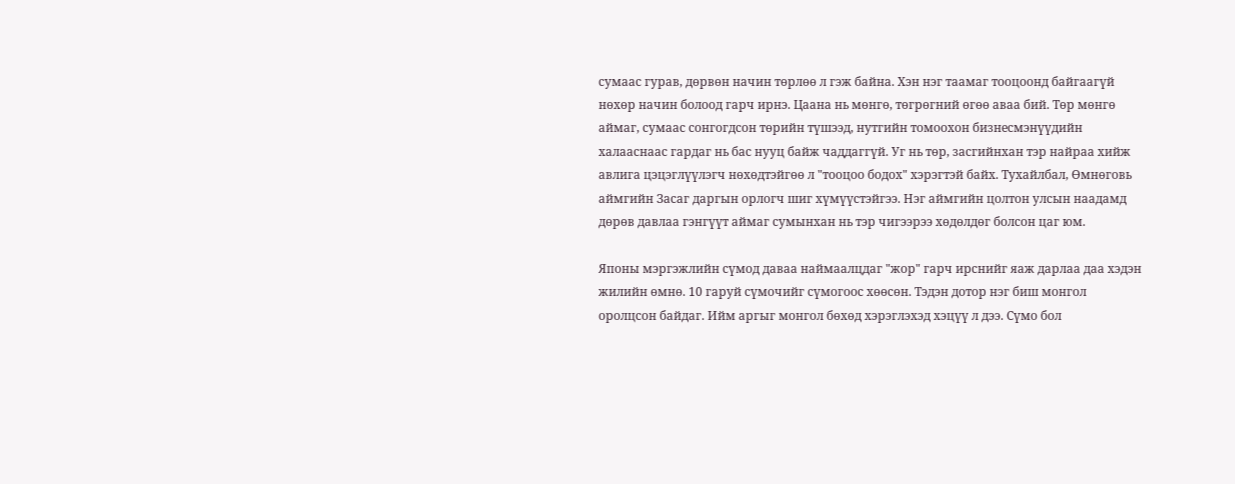сумаас гурав, дөрвөн начин төрлөө л гэж байна. Хэн нэг таамаг тооцоонд байгаагүй нөхөр начин болоод гарч ирнэ. Цаана нь мөнгө, төгрөгний өгөө аваа бий. Төр мөнгө аймаг, сумаас сонгогдсон төрийн түшээд, нутгийн томоохон бизнесмэнүүдийн халааснаас гардаг нь бас нууц байж чаддаггүй. Уг нь төр, засгийнхан тэр найраа хийж авлига цэцэглүүлэгч нөхөдтэйгөө л "тооцоо бодох" хэрэгтэй байх. Тухайлбал, Өмнөговь аймгийн Засаг даргын орлогч шиг хүмүүстэйгээ. Нэг аймгийн цолтон улсын наадамд дөрөв давлаа гэнгүүт аймаг сумынхан нь тэр чигээрээ хөдөлдөг болсон цаг юм.

Японы мэргэжлийн сүмод даваа наймаалцдаг "жор" гарч ирснийг яаж дарлаа даа хэдэн жилийн өмнө. 10 гаруй сүмочийг сүмогоос хөөсөн. Тэдэн дотор нэг биш монгол оролцсон байдаг. Ийм аргыг монгол бөхөд хэрэглэхэд хэцүү л дээ. Сүмо бол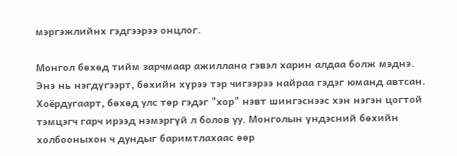мэргэжлийнх гэдгээрээ онцлог.

Монгол бөхөд тийм зарчмаар ажиллана гэвэл харин алдаа болж мэднэ. Энэ нь нэгдүгээрт, бөхийн хүрээ тэр чигээрээ найраа гэдэг юманд автсан. Хоёрдугаарт, бөхөд улс төр гэдэг "хор" нэвт шингэснээс хэн нэгэн цогтой тэмцэгч гарч ирээд нэмэргүй л болов уу. Монголын үндэсний бөхийн холбооныхон ч дундыг баримтлахаас өөр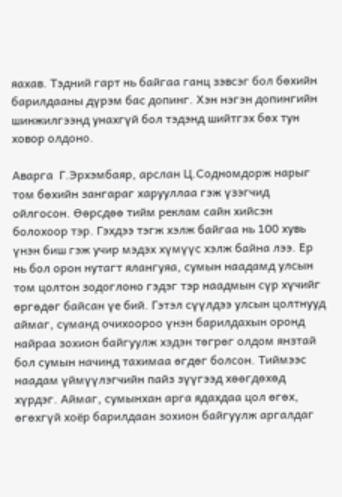яахав. Тэдний гарт нь байгаа ганц зэвсэг бол бөхийн барилдааны дүрэм бас допинг. Хэн нэгэн допингийн шинжилгээнд унахгүй бол тэдэнд шийтгэх бөх тун ховор олдоно.

Аварга  Г.Эрхэмбаяр, арслан Ц.Содномдорж нарыг том бөхийн зангараг харууллаа гэж үзэгчид ойлгосон. Өөрсдөө тийм реклам сайн хийсэн болохоор тэр. Гэхдээ тэгж хэлж байгаа нь 100 хувь үнэн биш гэж учир мэдэх хүмүүс хэлж байна лээ. Ер нь бол орон нутагт ялангуяа, сумын наадамд улсын том цолтон зодоглоно гэдэг тэр наадмын сүр хүчийг өргөдөг байсан үе бий. Гэтэл сүүлдээ улсын цолтнууд аймаг, суманд очихоороо үнэн барилдахын оронд найраа зохион байгуулж хэдэн төгрөг олдом янзтай бол сумын начинд тахимаа өгдөг болсон. Тиймээс наадам үймүүлэгчийн пайз зүүгээд хөөгдөхөд хүрдэг. Аймаг, сумынхан арга ядахдаа цол өгөх, өгөхгүй хоёр барилдаан зохион байгуулж аргалдаг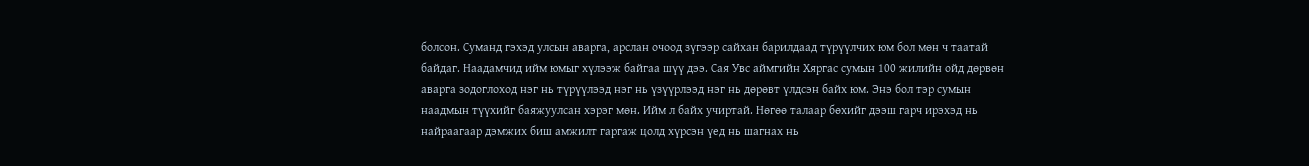болсон. Суманд гэхэд улсын аварга, арслан очоод зүгээр сайхан барилдаад түрүүлчих юм бол мөн ч таатай байдаг. Наадамчид ийм юмыг хүлээж байгаа шүү дээ. Сая Увс аймгийн Хяргас сумын 100 жилийн ойд дөрвөн аварга зодоглоход нэг нь түрүүлээд нэг нь үзүүрлээд нэг нь дөрөвт үлдсэн байх юм. Энэ бол тэр сумын наадмын түүхийг баяжуулсан хэрэг мөн. Ийм л байх учиртай. Нөгөө талаар бөхийг дээш гарч ирэхэд нь найраагаар дэмжих биш амжилт гаргаж цолд хүрсэн үед нь шагнах нь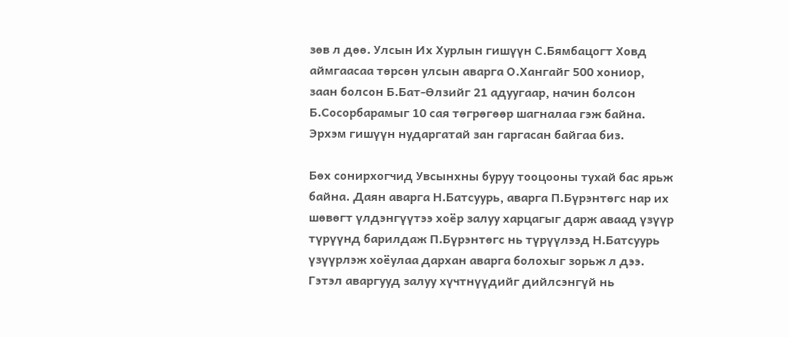зөв л дөө. Улсын Их Хурлын гишүүн С.Бямбацогт Ховд аймгаасаа төрсөн улсын аварга О.Хангайг 500 хониор, заан болсон Б.Бат-Өлзийг 21 адуугаар, начин болсон Б.Сосорбарамыг 10 сая төгрөгөөр шагналаа гэж байна. Эрхэм гишүүн нударгатай зан гаргасан байгаа биз.

Бөх сонирхогчид Увсынхны буруу тооцооны тухай бас ярьж байна. Даян аварга Н.Батсуурь, аварга П.Бүрэнтөгс нар их шөвөгт үлдэнгүүтээ хоёр залуу харцагыг дарж аваад үзүүр түрүүнд барилдаж П.Бүрэнтөгс нь түрүүлээд Н.Батсуурь үзүүрлэж хоёулаа дархан аварга болохыг зорьж л дээ. Гэтэл аваргууд залуу хүчтнүүдийг дийлсэнгүй нь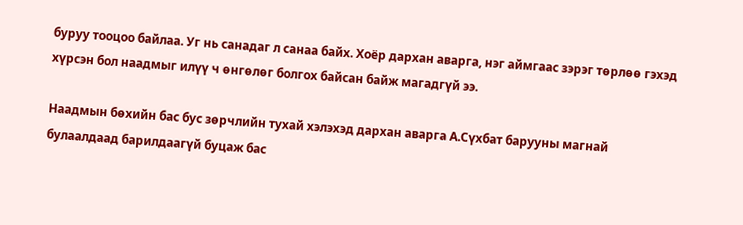буруу тооцоо байлаа. Уг нь санадаг л санаа байх. Хоёр дархан аварга, нэг аймгаас зэрэг төрлөө гэхэд хүрсэн бол наадмыг илүү ч өнгөлөг болгох байсан байж магадгүй ээ.

Наадмын бөхийн бас бус зөрчлийн тухай хэлэхэд дархан аварга А.Сүхбат барууны магнай булаалдаад барилдаагүй буцаж бас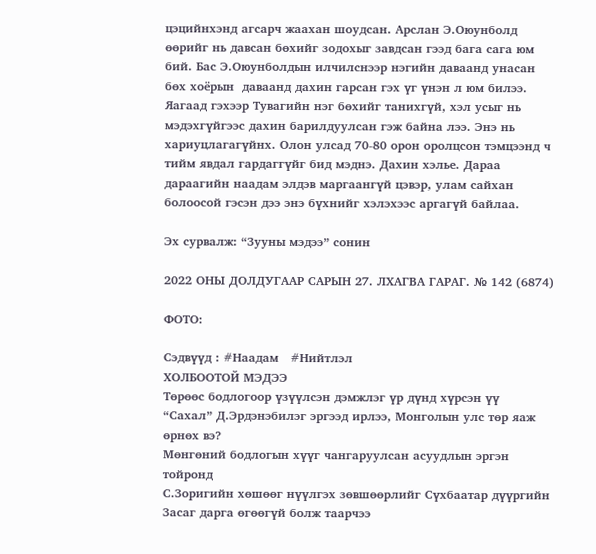цэцийнхэнд агсарч жаахан шоудсан. Арслан Э.Оюунболд өөрийг нь давсан бөхийг зодохыг завдсан гээд бага сага юм бий. Бас Э.Оюунболдын илчилснээр нэгийн даваанд унасан бөх хоёрын  даваанд дахин гарсан гэх үг үнэн л юм билээ. Яагаад гэхээр Тувагийн нэг бөхийг танихгүй, хэл усыг нь мэдэхгүйгээс дахин барилдуулсан гэж байна лээ. Энэ нь хариуцлагагүйнх. Олон улсад 70-80 орон оролцсон тэмцээнд ч тийм явдал гардаггүйг бид мэднэ. Дахин хэлье. Дараа дараагийн наадам элдэв маргаангүй цэвэр, улам сайхан болоосой гэсэн дээ энэ бүхнийг хэлэхээс аргагүй байлаа.

Эх сурвалж: “Зууны мэдээ” сонин

2022 ОНЫ ДОЛДУГААР САРЫН 27. ЛХАГВА ГАРАГ. № 142 (6874)

ФОТО:

Сэдвүүд : #Наадам   #Нийтлэл
ХОЛБООТОЙ МЭДЭЭ
Төрөөс бодлогоор үзүүлсэн дэмжлэг үр дүнд хүрсэн үү
“Сахал” Д.Эрдэнэбилэг эргээд ирлээ, Монголын улс төр яаж өрнөх вэ?
Мөнгөний бодлогын хүүг чангаруулсан асуудлын эргэн тойронд
С.Зоригийн хөшөөг нүүлгэх зөвшөөрлийг Сүхбаатар дүүргийн Засаг дарга өгөөгүй болж таарчээ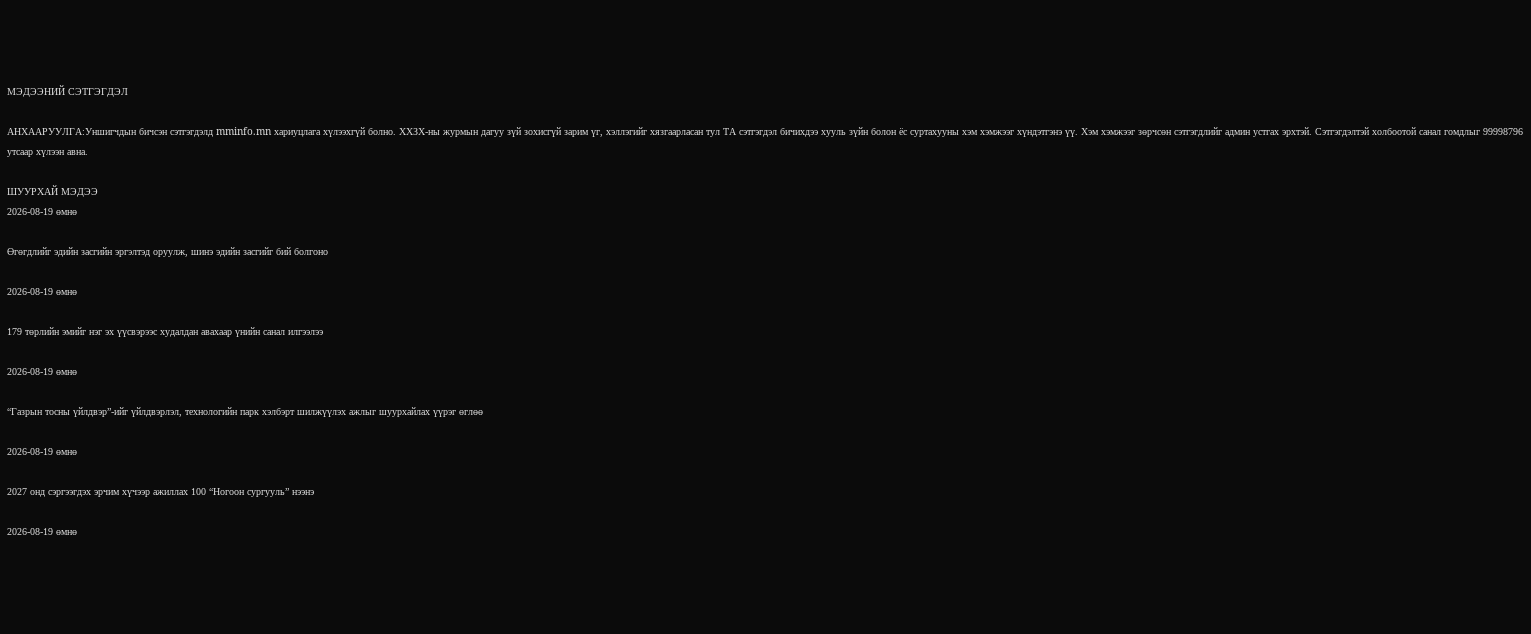МЭДЭЭНИЙ СЭТГЭГДЭЛ

АНХААРУУЛГА:Уншигчдын бичсэн сэтгэгдэлд mminfo.mn хариуцлага хүлээхгүй болно. ХХЗХ-ны журмын дагуу зүй зохисгүй зарим үг, хэллэгийг хязгаарласан тул ТА сэтгэгдэл бичихдээ хууль зүйн болон ёс суртахууны хэм хэмжээг хүндэтгэнэ үү. Хэм хэмжээг зөрчсөн сэтгэгдлийг админ устгах эрхтэй. Сэтгэгдэлтэй холбоотой санал гомдлыг 99998796 утсаар хүлээн авна.

ШУУРХАЙ МЭДЭЭ
2026-08-19 өмнө

Өгөгдлийг эдийн засгийн эргэлтэд оруулж, шинэ эдийн засгийг бий болгоно

2026-08-19 өмнө

179 төрлийн эмийг нэг эх үүсвэрээс худалдан авахаар үнийн санал илгээлээ

2026-08-19 өмнө

“Газрын тосны үйлдвэр”-ийг үйлдвэрлэл, технологийн парк хэлбэрт шилжүүлэх ажлыг шуурхайлах үүрэг өглөө

2026-08-19 өмнө

2027 онд сэргээгдэх эрчим хүчээр ажиллах 100 “Ногоон сургууль” нээнэ

2026-08-19 өмнө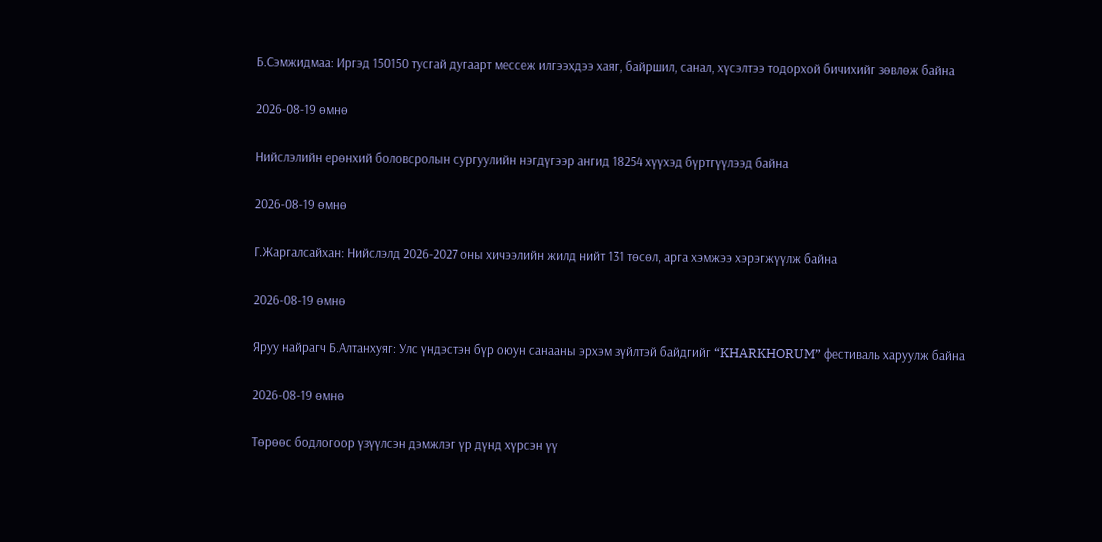Б.Сэмжидмаа: Иргэд 150150 тусгай дугаарт мессеж илгээхдээ хаяг, байршил, санал, хүсэлтээ тодорхой бичихийг зөвлөж байна

2026-08-19 өмнө

Нийслэлийн ерөнхий боловсролын сургуулийн нэгдүгээр ангид 18254 хүүхэд бүртгүүлээд байна

2026-08-19 өмнө

Г.Жаргалсайхан: Нийслэлд 2026-2027 оны хичээлийн жилд нийт 131 төсөл, арга хэмжээ хэрэгжүүлж байна

2026-08-19 өмнө

Яруу найрагч Б.Алтанхуяг: Улс үндэстэн бүр оюун санааны эрхэм зүйлтэй байдгийг “KHARKHORUM” фестиваль харуулж байна

2026-08-19 өмнө

Төрөөс бодлогоор үзүүлсэн дэмжлэг үр дүнд хүрсэн үү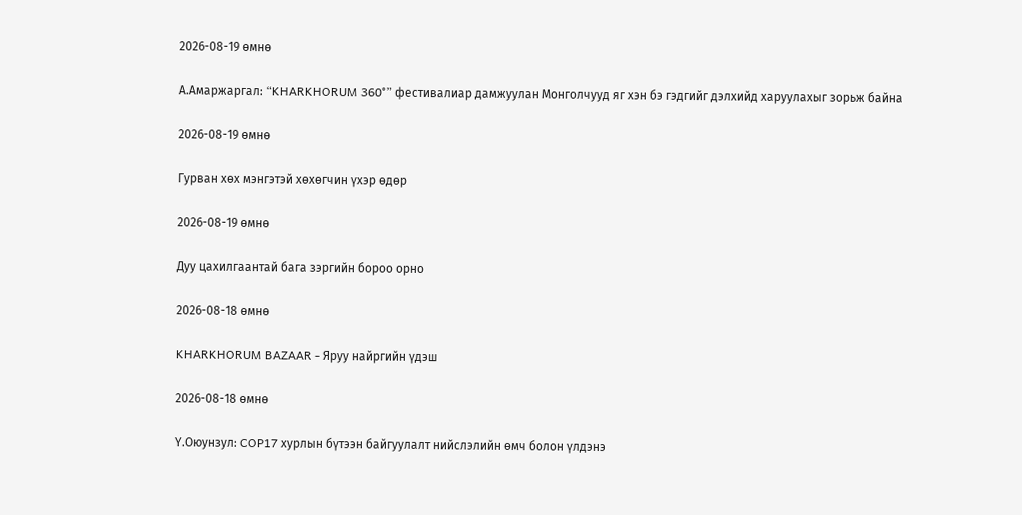2026-08-19 өмнө

А.Амаржаргал: “KHARKHORUM 360°” фестивалиар дамжуулан Монголчууд яг хэн бэ гэдгийг дэлхийд харуулахыг зорьж байна

2026-08-19 өмнө

Гурван хөх мэнгэтэй хөхөгчин үхэр өдөр

2026-08-19 өмнө

Дуу цахилгаантай бага зэргийн бороо орно

2026-08-18 өмнө

KHARKHORUM BAZAAR - Яруу найргийн үдэш

2026-08-18 өмнө

Ү.Оюунзул: COP17 хурлын бүтээн байгуулалт нийслэлийн өмч болон үлдэнэ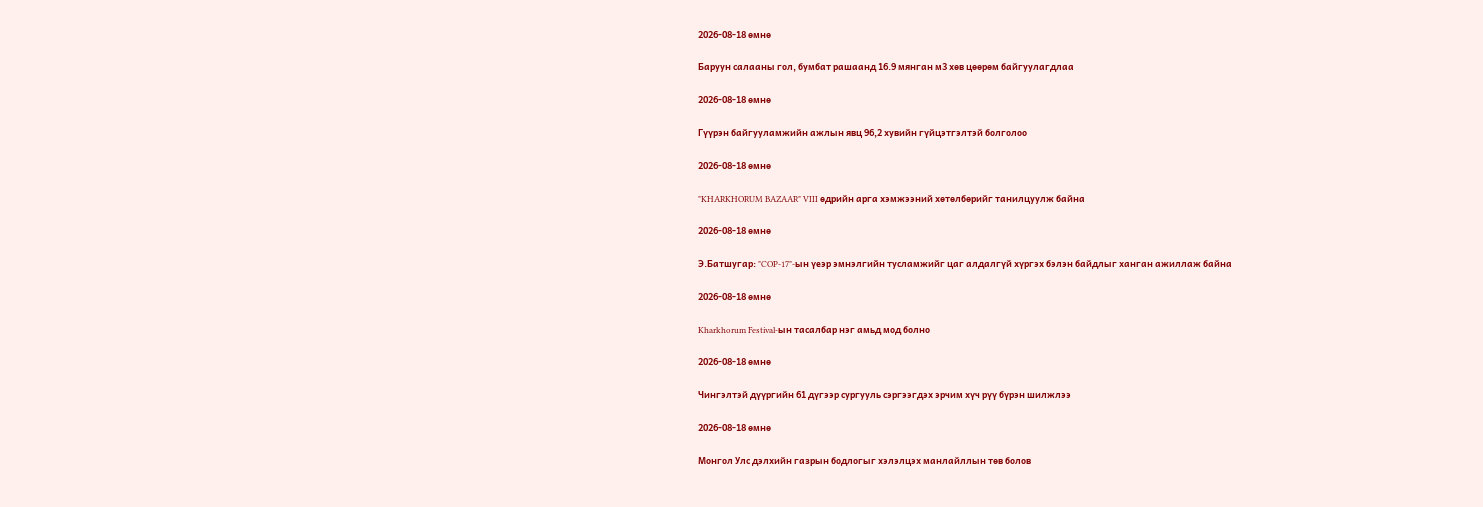2026-08-18 өмнө

Баруун салааны гол, бумбат рашаанд 16.9 мянган м3 хөв цөөрөм байгуулагдлаа

2026-08-18 өмнө

Гүүрэн байгууламжийн ажлын явц 96,2 хувийн гүйцэтгэлтэй болголоо

2026-08-18 өмнө

"KHARKHORUM BAZAAR" VIII өдрийн арга хэмжээний хөтөлбөрийг танилцуулж байна

2026-08-18 өмнө

Э.Батшугар: "COP-17"-ын үеэр эмнэлгийн тусламжийг цаг алдалгүй хүргэх бэлэн байдлыг ханган ажиллаж байна

2026-08-18 өмнө

Kharkhorum Festival-ын тасалбар нэг амьд мод болно

2026-08-18 өмнө

Чингэлтэй дүүргийн 61 дүгээр сургууль сэргээгдэх эрчим хүч рүү бүрэн шилжлээ

2026-08-18 өмнө

Монгол Улс дэлхийн газрын бодлогыг хэлэлцэх манлайллын төв болов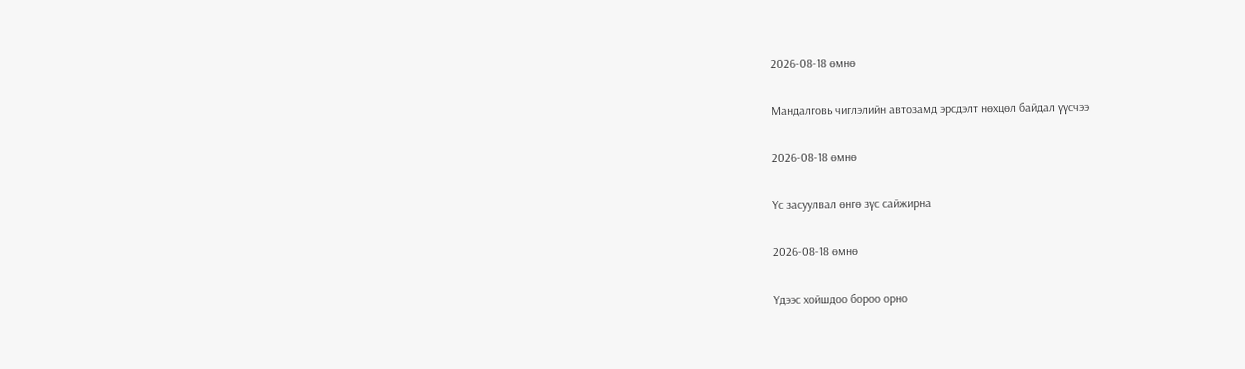2026-08-18 өмнө

Мандалговь чиглэлийн автозамд эрсдэлт нөхцөл байдал үүсчээ

2026-08-18 өмнө

Үс засуулвал өнгө зүс сайжирна

2026-08-18 өмнө

Үдээс хойшдоо бороо орно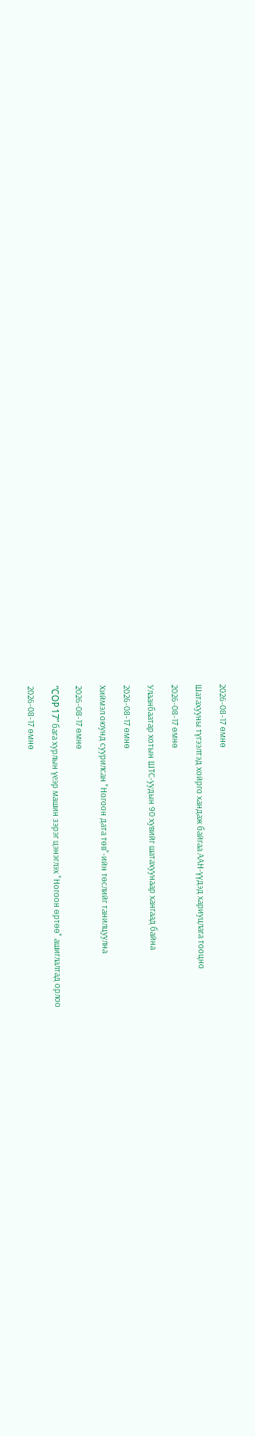2026-08-17 өмнө

Шатахууны түгээлтэд хойрго хандаж байгаа ААН-үүдэд хариуцлага тооцно

2026-08-17 өмнө

Улаанбаатар хотын ШТС-уудын 90 хувийг шатахуунаар хангаад байна

2026-08-17 өмнө

Хиймэл оюунд суурилсан "Ногоон дата төв"-ийн төслийг танилцуулна

2026-08-17 өмнө

“COP 17” бага хурлын үеэр машин зэрэг цэнэглэх "Ногоон өртөө" ашиглалтад орлоо

2026-08-17 өмнө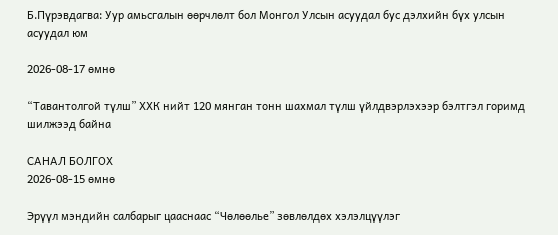Б.Пүрэвдагва: Уур амьсгалын өөрчлөлт бол Монгол Улсын асуудал бус дэлхийн бүх улсын асуудал юм

2026-08-17 өмнө

“Тавантолгой түлш” ХХК нийт 120 мянган тонн шахмал түлш үйлдвэрлэхээр бэлтгэл горимд шилжээд байна

САНАЛ БОЛГОХ
2026-08-15 өмнө

Эрүүл мэндийн салбарыг цааснаас “Чөлөөлье” зөвлөлдөх хэлэлцүүлэг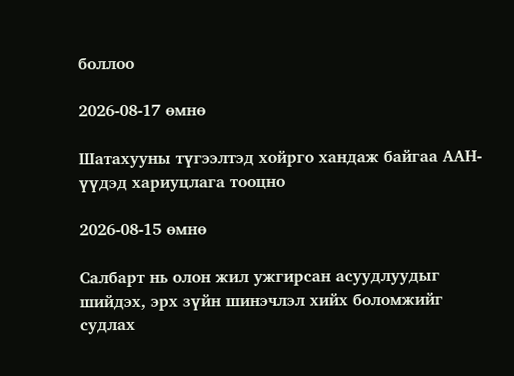боллоо

2026-08-17 өмнө

Шатахууны түгээлтэд хойрго хандаж байгаа ААН-үүдэд хариуцлага тооцно

2026-08-15 өмнө

Салбарт нь олон жил ужгирсан асуудлуудыг шийдэх, эрх зүйн шинэчлэл хийх боломжийг судлах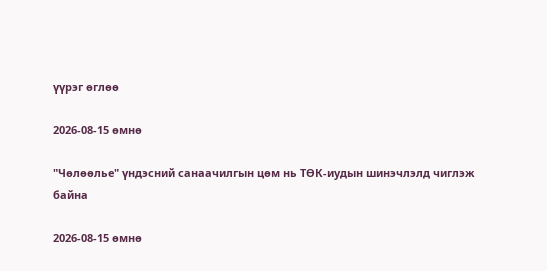үүрэг өглөө

2026-08-15 өмнө

"Чөлөөлье" үндэсний санаачилгын цөм нь ТӨК-иудын шинэчлэлд чиглэж байна

2026-08-15 өмнө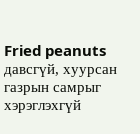Fried peanuts давсгүй, хуурсан газрын самрыг хэрэглэхгүй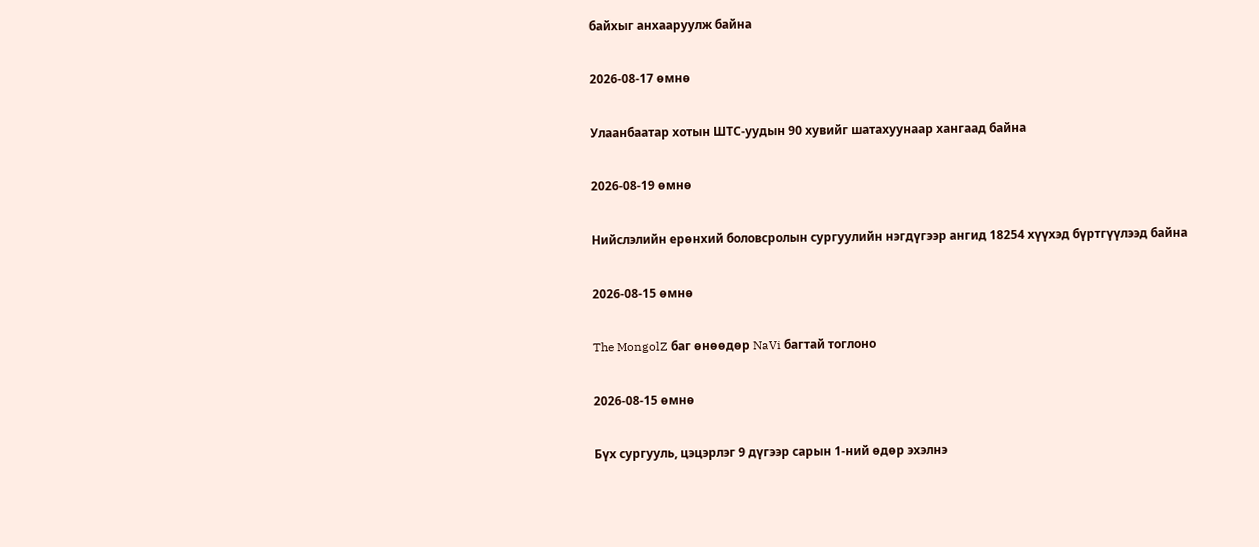байхыг анхааруулж байна

2026-08-17 өмнө

Улаанбаатар хотын ШТС-уудын 90 хувийг шатахуунаар хангаад байна

2026-08-19 өмнө

Нийслэлийн ерөнхий боловсролын сургуулийн нэгдүгээр ангид 18254 хүүхэд бүртгүүлээд байна

2026-08-15 өмнө

The MongolZ баг өнөөдөр NaVi багтай тоглоно

2026-08-15 өмнө

Бүх сургууль, цэцэрлэг 9 дүгээр сарын 1-ний өдөр эхэлнэ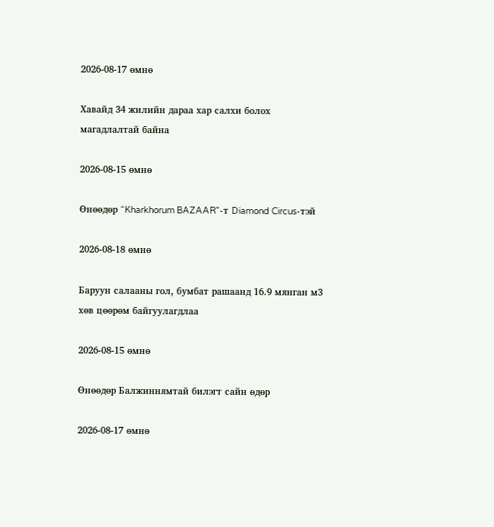2026-08-17 өмнө

Хавайд 34 жилийн дараа хар салхи болох магадлалтай байна

2026-08-15 өмнө

Өнөөдөр “Kharkhorum BAZAAR”-т Diamond Circus-тэй

2026-08-18 өмнө

Баруун салааны гол, бумбат рашаанд 16.9 мянган м3 хөв цөөрөм байгуулагдлаа

2026-08-15 өмнө

Өнөөдөр Балжиннямтай билэгт сайн өдөр

2026-08-17 өмнө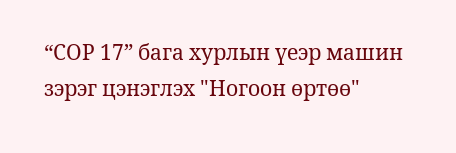“COP 17” бага хурлын үеэр машин зэрэг цэнэглэх "Ногоон өртөө"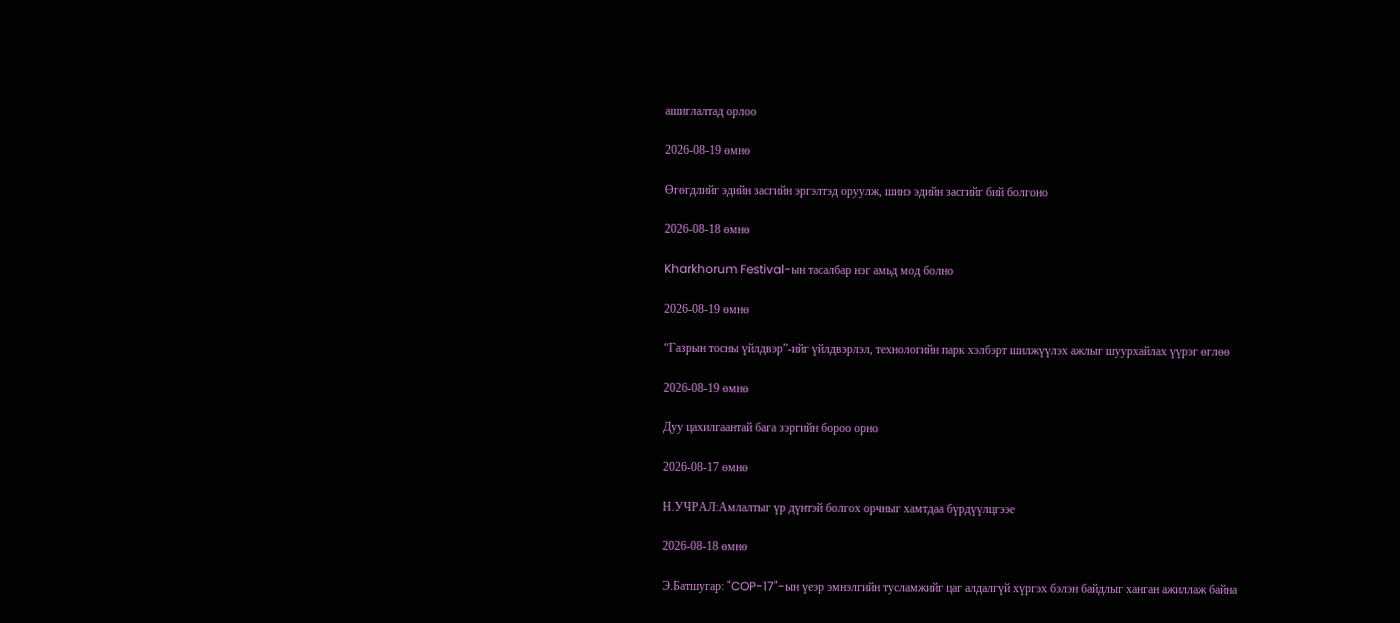ашиглалтад орлоо

2026-08-19 өмнө

Өгөгдлийг эдийн засгийн эргэлтэд оруулж, шинэ эдийн засгийг бий болгоно

2026-08-18 өмнө

Kharkhorum Festival-ын тасалбар нэг амьд мод болно

2026-08-19 өмнө

“Газрын тосны үйлдвэр”-ийг үйлдвэрлэл, технологийн парк хэлбэрт шилжүүлэх ажлыг шуурхайлах үүрэг өглөө

2026-08-19 өмнө

Дуу цахилгаантай бага зэргийн бороо орно

2026-08-17 өмнө

Н.УЧРАЛ:Амлалтыг үр дүнтэй болгох орчныг хамтдаа бүрдүүлцгээе

2026-08-18 өмнө

Э.Батшугар: "COP-17"-ын үеэр эмнэлгийн тусламжийг цаг алдалгүй хүргэх бэлэн байдлыг ханган ажиллаж байна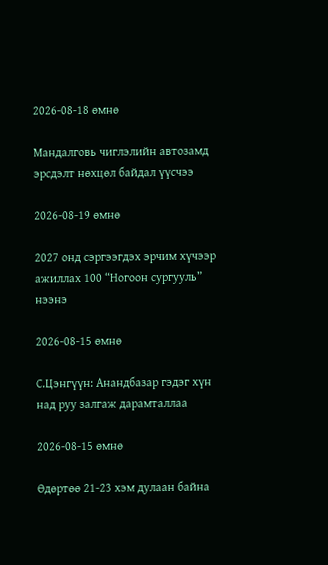2026-08-18 өмнө

Мандалговь чиглэлийн автозамд эрсдэлт нөхцөл байдал үүсчээ

2026-08-19 өмнө

2027 онд сэргээгдэх эрчим хүчээр ажиллах 100 “Ногоон сургууль” нээнэ

2026-08-15 өмнө

С.Цэнгүүн: Анандбазар гэдэг хүн над руу залгаж дарамталлаа

2026-08-15 өмнө

Өдөртөө 21-23 хэм дулаан байна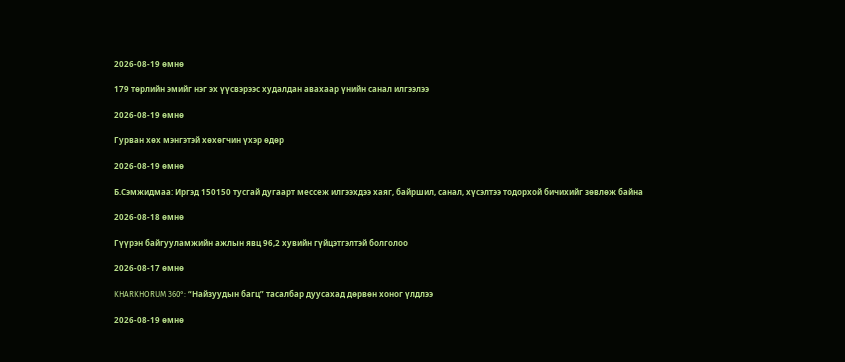2026-08-19 өмнө

179 төрлийн эмийг нэг эх үүсвэрээс худалдан авахаар үнийн санал илгээлээ

2026-08-19 өмнө

Гурван хөх мэнгэтэй хөхөгчин үхэр өдөр

2026-08-19 өмнө

Б.Сэмжидмаа: Иргэд 150150 тусгай дугаарт мессеж илгээхдээ хаяг, байршил, санал, хүсэлтээ тодорхой бичихийг зөвлөж байна

2026-08-18 өмнө

Гүүрэн байгууламжийн ажлын явц 96,2 хувийн гүйцэтгэлтэй болголоо

2026-08-17 өмнө

KHARKHORUM 360°: “Найзуудын багц” тасалбар дуусахад дөрвөн хоног үлдлээ

2026-08-19 өмнө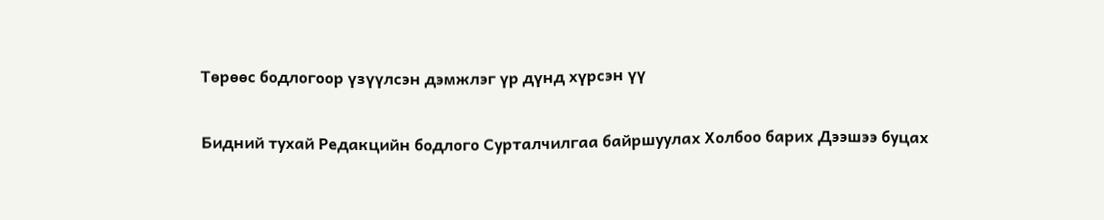Төрөөс бодлогоор үзүүлсэн дэмжлэг үр дүнд хүрсэн үү

Бидний тухай Редакцийн бодлого Сурталчилгаа байршуулах Холбоо барих Дээшээ буцах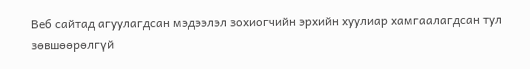Веб сайтад агуулагдсан мэдээлэл зохиогчийн эрхийн хуулиар хамгаалагдсан тул зөвшөөрөлгүй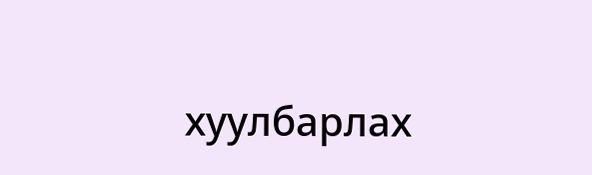хуулбарлах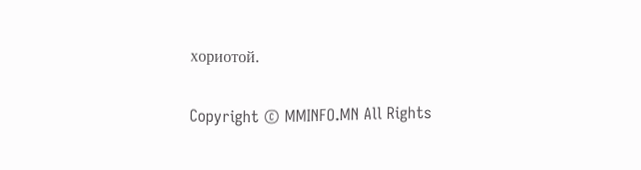хориотой.

Copyright © MMINFO.MN All Rights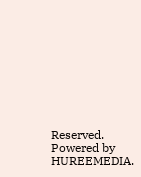Reserved. Powered by HUREEMEDIA.